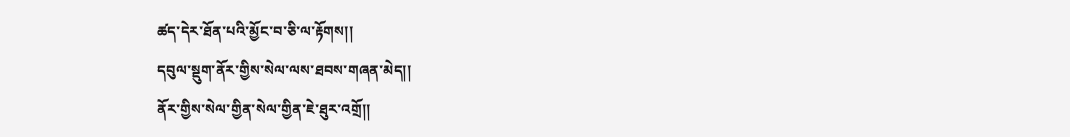ཚད་དེར་ཐོན་པའི་མྱོང་བ་ཅི་ལ་རྟོགས།།
དབུལ་སྡུག་ནོར་གྱིས་སེལ་ལས་ཐབས་གཞན་མེད།།
ནོར་གྱིས་སེལ་གྱིན་སེལ་གྱིན་ཇེ་ཐུར་འགྲོ།།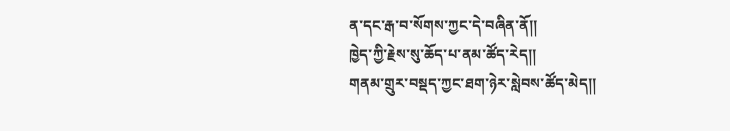ན་དང་རྒ་བ་སོགས་ཀྱང་དེ་བཞིན་ནོ།།
ཁྱེད་ཀྱི་རྗེས་སུ་ཆོད་པ་ནམ་ཚོད་རེད།།
གནམ་གྲུར་བསྡད་ཀྱང་ཐག་ཉེར་སླེབས་ཚོད་མེད།།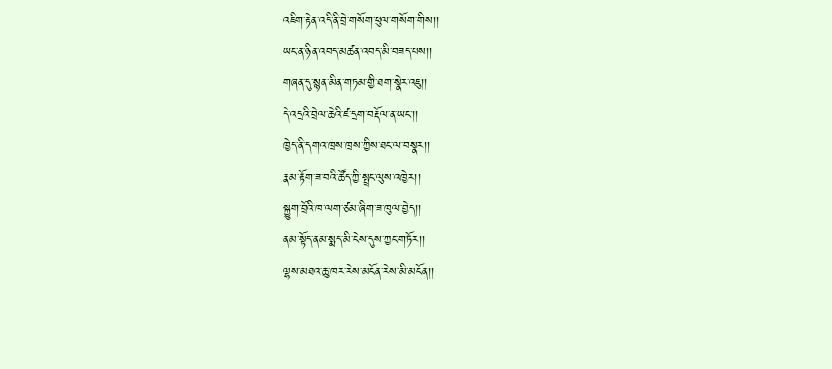འཇིག་རྟེན་འདི་ནི་བྲེ་གསོག་ཕུལ་གསོག་གིས།།
ཡང་ན་ཉིན་འབད་མཚན་འབད་མི་བཟད་པས།།
གཞན་དུ་སྙན་མིན་གཏམ་གྱི་ཐག་སྣེར་འཇུ།།
དེ་འདྲའི་བྲེལ་ཆེའི་ཛ་དྲག་བརྡོལ་ན་ཡང་།།
ཁྱེད་ནི་དགའ་ཁྲས་ཁྲས་ཀྱིས་ཐང་ལ་བསྣར།།
རྣམ་རྟོག་ཟ་བའི་ཚོད་ཀྱི་སྤྲང་ལུས་འཁྱེར།།
སྐྱུག་བྲོའི་ཁ་ལག་ཙམ་ཞིག་ཟ་ཁུལ་བྱེད།།
ནམ་སྟོད་ནམ་སྨད་མི་ངེས་དུས་ཀྱང་གཏོར།།
ལྷས་མཐའ་ཆུ་ཁར་རེས་མངོན་རེས་མི་མངོན།།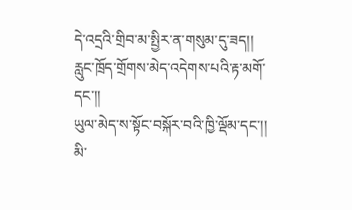དེ་འདྲའི་གྲིབ་མ་སྤྱིར་ན་གསུམ་དུ་ཟད།།
རླུང་ཁྲོད་གྲོགས་མེད་འདེགས་པའི་རྟ་མགོ་དང་།།
ཡུལ་མེད་ས་སྟོང་བསྐོར་བའི་ཁྱི་ལྡོམ་དང་།།
མི་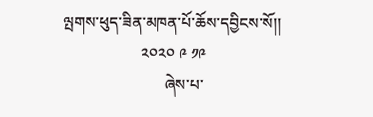ལྤགས་ཕུད་ཟིན་མཁན་པོ་ཆོས་དབྱིངས་སོ།།
                    ༢༠༢༠ ༩ ༡༩
                          ཞེས་པ་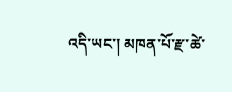འདི་ཡང་། མཁན་པོ་རྫ་ཚེ་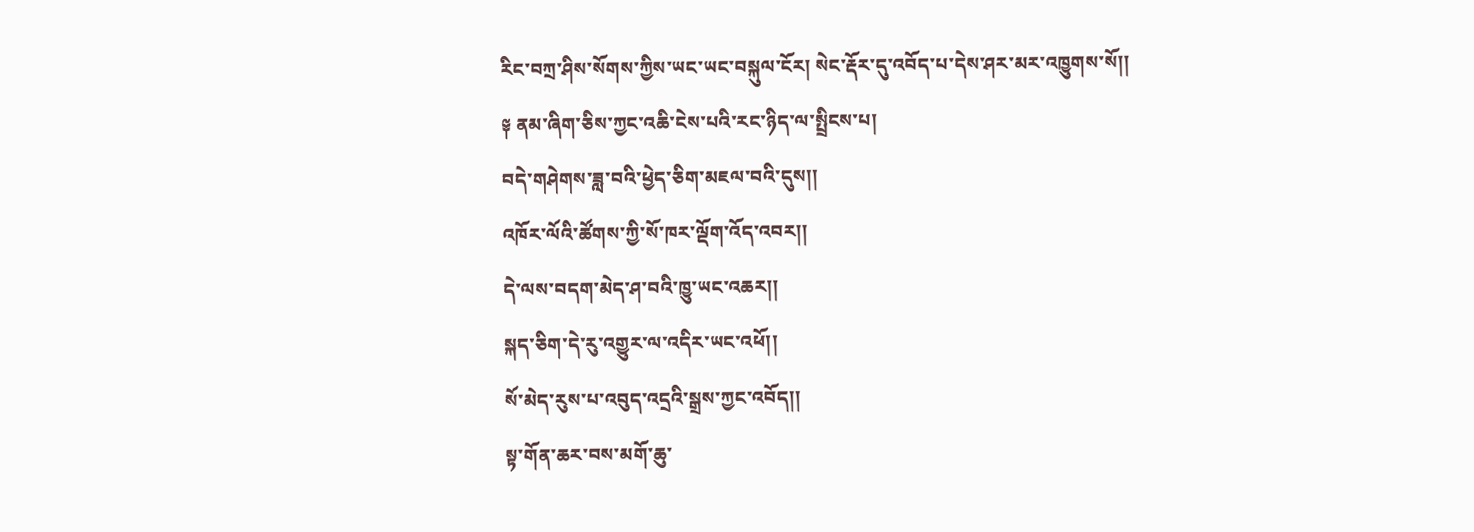རིང་བཀྲ་ཤིས་སོགས་ཀྱིས་ཡང་ཡང་བསྐུལ་ངོར། སེང་རྡོར་དུ་འབོད་པ་དེས་ཤར་མར་འཁྱུགས་སོ།།
༈ ནམ་ཞིག་ཅིས་ཀྱང་འཆི་ངེས་པའི་རང་ཉིད་ལ་སྤྲིངས་པ།
བདེ་གཤེགས་ཟླ་བའི་ཕྱེད་ཅིག་མཇལ་བའི་དུས།།
འཁོར་ལོའི་ཚོགས་ཀྱི་སོ་ཁར་ལྡོག་འོད་འབར།།
དེ་ལས་བདག་མེད་ཤ་བའི་ཁྱུ་ཡང་འཆར།།
སྐད་ཅིག་དེ་རུ་འགྱུར་ལ་འདིར་ཡང་འཕོ།།
སོ་མེད་རུས་པ་འབུད་འདྲའི་སྒྲས་ཀྱང་འབོད།།
སྟ་གོན་ཆར་བས་མགོ་ཆུ་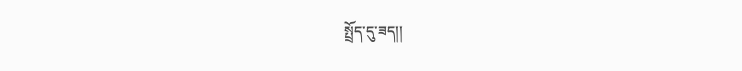སྤྲོད་དུ་ཟད།།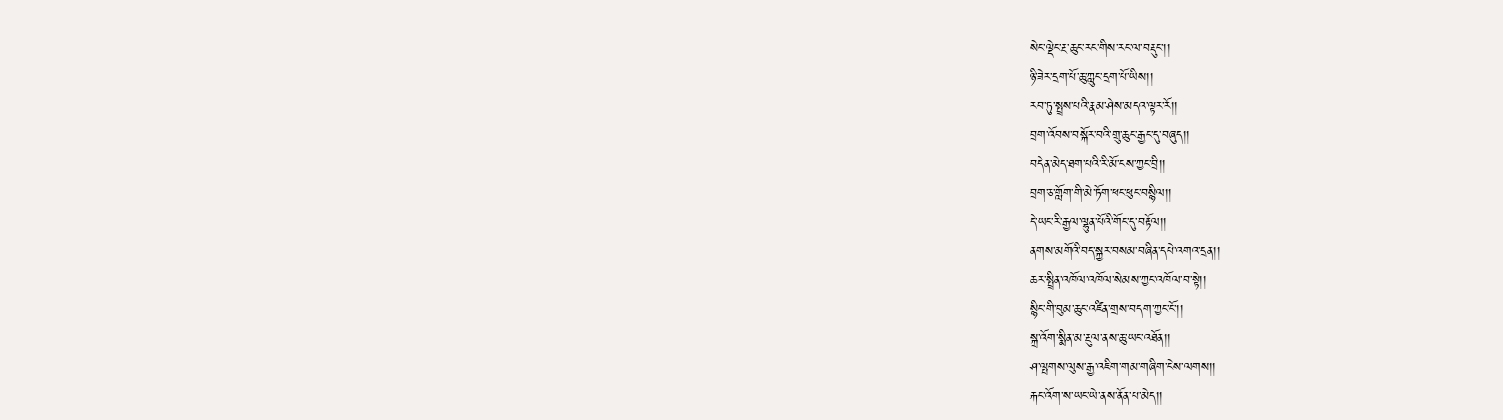སེང་ལྡེང་རྔ་ཆུང་རང་གིས་རང་ལ་བརྡུང་།།
ཉི་ཟེར་དྲག་པོ་ཆུ་ཀླུང་དྲག་པོ་ཡིས།།
རབ་ཏུ་སྤྲས་པའི་རྣམ་ཤེས་མདའ་ལྟར་རོ།།
བྲག་འོབས་བསྐོར་བའི་གྲུ་ཆུང་རྒྱང་དུ་བཞུད།།
བདེན་མེད་ཐག་པའི་རི་མོ་ངས་ཀྱང་བྲི།།
བྲག་ཅ་གློག་གི་མེ་ཏོག་ཕང་ཕུང་བསྙིལ།།
དེ་ཡང་རི་རྒྱལ་ལྷུན་པོའི་གོང་དུ་བརྟོལ།།
ནགས་མགོའི་བད་སྐྱར་བསམ་བཞིན་དཔེ་འགའ་དྲན།།
ཆར་སྤྲིན་འཁོལ་འཁོལ་སེམས་ཀྱང་འཁོལ་བ་སྟེ།།
སྙིང་གི་བུམ་ཆུང་འཛིན་གྲས་བདག་ཀྱང་ངོ་།།
སྐྲ་འོག་སྨིན་མ་རྔུལ་ནས་ཆུ་ཡང་འཐོན།།
ཤ་ལྤགས་ལུས་རྒྱ་འཇིག་གམ་གཞིག་ངེས་ལགས།།
རྐང་འོག་ས་ཡང་ཡེ་ནས་ནོན་པ་མེད།།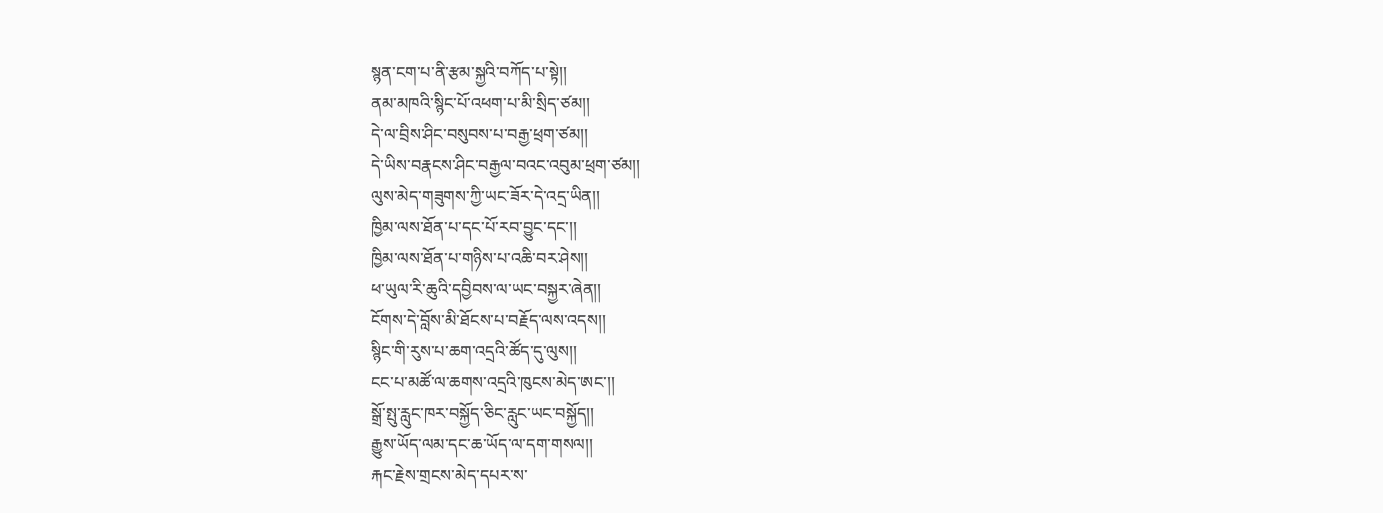སྙན་ངག་པ་ནི་རྩམ་སྐྱའི་བཀོད་པ་སྟེ།།
ནམ་མཁའི་སྙིང་པོ་འཕག་པ་མི་སྲིད་ཙམ།།
དེ་ལ་བྲིས་ཤིང་བསུབས་པ་བརྒྱ་ཕྲག་ཙམ།།
དེ་ཡིས་བརྣངས་ཤིང་བརྒྱལ་བའང་འབུམ་ཕྲག་ཙམ།།
ལུས་མེད་གཟུགས་ཀྱི་ཡང་ཟོར་དེ་འདྲ་ཡིན།།
ཁྱིམ་ལས་ཐོན་པ་དང་པོ་རབ་བྱུང་དང་།།
ཁྱིམ་ལས་ཐོན་པ་གཉིས་པ་འཆི་བར་ཤེས།།
ཕ་ཡུལ་རི་ཆུའི་དབྱིབས་ལ་ཡང་བསྐྱར་ཞེན།།
ངོགས་དེ་བློས་མི་ཐོངས་པ་བརྗོད་ལས་འདས།།
སྙིང་གི་རུས་པ་ཆག་འདྲའི་ཚོད་དུ་ལུས།།
ངང་པ་མཚོ་ལ་ཆགས་འདྲའི་ཁུངས་མེད་ཨང་།།
སྒྲོ་སྤུ་རླུང་ཁར་བསྐྱོད་ཅིང་རླུང་ཡང་བསྐྱོད།།
རྒྱུས་ཡོད་ལམ་དང་ཆ་ཡོད་ལ་དག་གསལ།།
རྐང་རྗེས་གྲངས་མེད་དཔར་ས་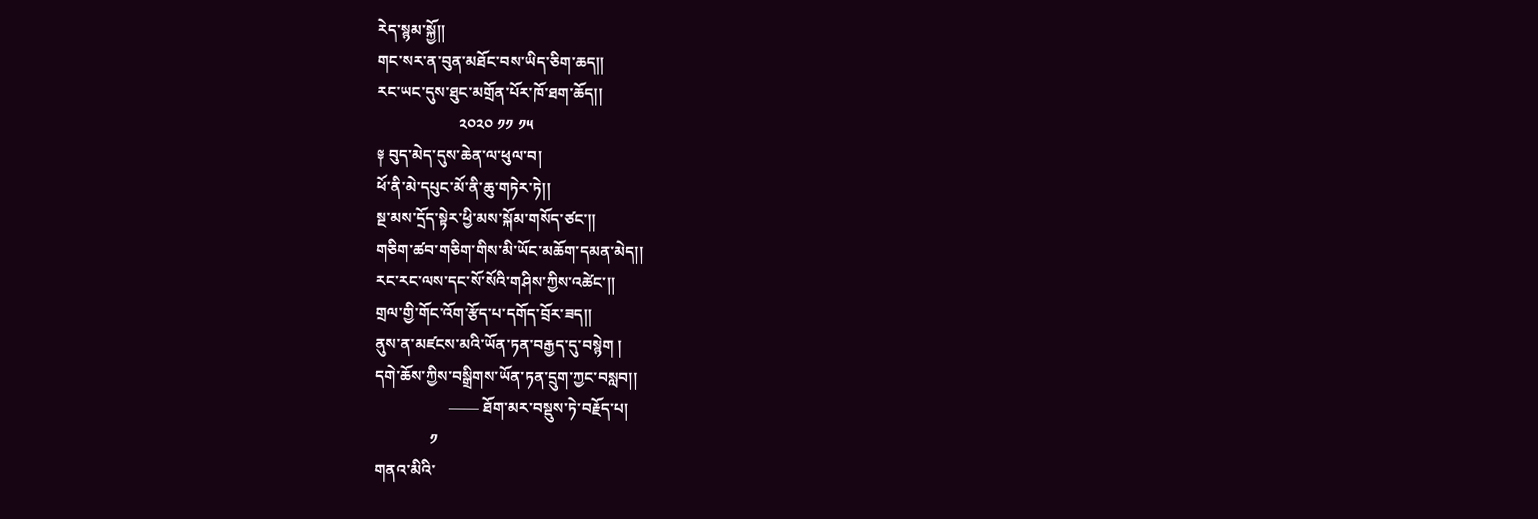རེད་སྙམ་སྐྱོ།།
གང་སར་ན་བུན་མཐོང་བས་ཡིད་ཅིག་ཆད།།
རང་ཡང་དུས་ཐུང་མགྲོན་པོར་ཁོ་ཐག་ཆོད།།
                     ༢༠༢༠ ༡༡ ༡༥
༈ བུད་མེད་དུས་ཆེན་ལ་ཕུལ་བ།
ཕོ་ནི་མེ་དཔུང་མོ་ནི་ཆུ་གཏེར་ཏེ།།
སྔ་མས་དྲོད་སྟེར་ཕྱི་མས་སྐོམ་གསོད་ཙང་།།
གཅིག་ཚབ་གཅིག་གིས་མི་ཡོང་མཆོག་དམན་མེད།།
རང་རང་ལས་དང་སོ་སོའི་གཤིས་ཀྱིས་འཚེང་།།
གྲལ་གྱི་གོང་འོག་རྩོད་པ་དགོད་བྲོར་ཟད།།
ནུས་ན་མཛངས་མའི་ཡོན་ཏན་བརྒྱད་དུ་བསྙེག །
དགེ་ཆོས་ཀྱིས་བསྒྲིགས་ཡོན་ཏན་དྲུག་ཀྱང་བསླབ།།
                   —— ཐོག་མར་བསྡུས་ཏེ་བརྗོད་པ།
              ༡
གནའ་མིའི་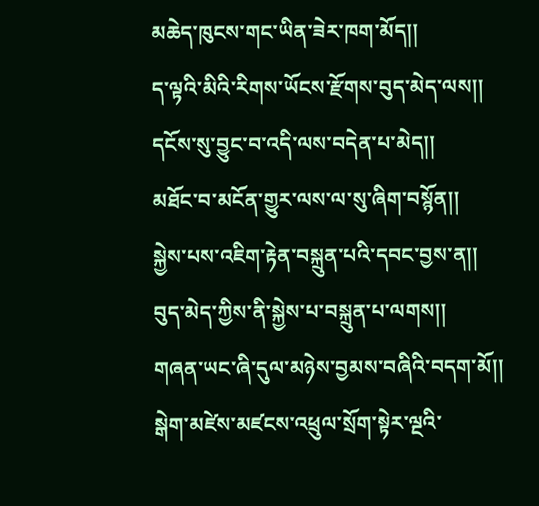མཆེད་ཁུངས་གང་ཡིན་ཟེར་ཁག་མོད།།
ད་ལྟའི་མིའི་རིགས་ཡོངས་རྫོགས་བུད་མེད་ལས།།
དངོས་སུ་བྱུང་བ་འདི་ལས་བདེན་པ་མེད།།
མཐོང་བ་མངོན་གྱུར་ལས་ལ་སུ་ཞིག་བསྙོན།།
སྐྱེས་པས་འཇིག་རྟེན་བསྐྲུན་པའི་དབང་བྱས་ན།།
བུད་མེད་ཀྱིས་ནི་སྐྱེས་པ་བསྐྲུན་པ་ལགས།།
གཞན་ཡང་ཞི་དུལ་མཉེས་བྱམས་བཞིའི་བདག་མོ།།
སྒེག་མཛེས་མཛངས་འཕྲུལ་སྲོག་སྟེར་ལྔའི་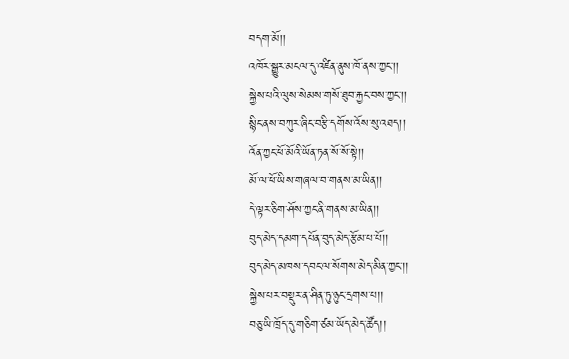བདག་མོ།།
འཁོར་སྒྱུར་མངལ་དུ་འཛིན་ནུས་ཁོ་ནས་ཀྱང་།།
སྐྱེས་པའི་ལུས་སེམས་གསོ་ཐུབ་རྐྱང་བས་ཀྱང་།།
སྙིང་ནས་བཀུར་ཞིང་བརྩི་དགོས་འོས་སུ་འཐད།།
འོན་ཀྱང་ཕོ་མོའི་ཡོན་ཏན་སོ་སོ་སྟེ།།
མོ་ལ་ཕོ་ཡིས་གཞལ་བ་གནས་མ་ཡིན།།
དེ་ལྟར་ཅིག་ཤོས་ཀྱང་ནི་གནས་མ་ཡིན།།
བུད་མེད་དམག་དཔོན་བུད་མེད་རྩོམ་པ་པོ།།
བུད་མེད་མཁས་དབང་ལ་སོགས་མེད་མིན་ཀྱང་།།
སྐྱེས་པར་བསྡུར་ན་ཤིན་ཏུ་ཉུང་དྲགས་པ།།
བཅུ་ཡི་ཁྲོད་དུ་གཅིག་ཙམ་ཡོད་མེད་ཚོད།།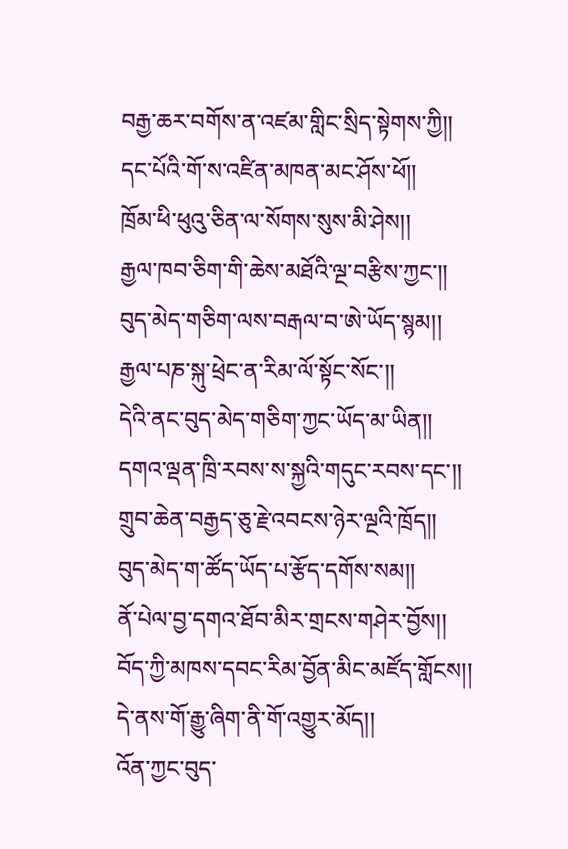བརྒྱ་ཆར་བགོས་ན་འཛམ་གླིང་སྲིད་སྟེགས་ཀྱི།།
དང་པོའི་གོ་ས་འཛིན་མཁན་མང་ཤོས་ཕོ།།
ཁྲོམ་ཕི་ཕུའུ་ཅིན་ལ་སོགས་སུས་མི་ཤེས།།
རྒྱལ་ཁབ་ཅིག་གི་ཆེས་མཐོའི་ལྔ་བརྩིས་ཀྱང་།།
བུད་མེད་གཅིག་ལས་བརྒལ་བ་ཨེ་ཡོད་སྙམ།།
རྒྱལ་པཎ་སྐུ་ཕྲེང་ན་རིམ་ལོ་སྟོང་སོང་།།
དེའི་ནང་བུད་མེད་གཅིག་ཀྱང་ཡོད་མ་ཡིན།།
དགའ་ལྡན་ཁྲི་རབས་ས་སྐྱའི་གདུང་རབས་དང་།།
གྲུབ་ཆེན་བརྒྱད་ཅུ་རྗེ་འབངས་ཉེར་ལྔའི་ཁྲོད།།
བུད་མེད་ག་ཚོད་ཡོད་པ་རྩོད་དགོས་སམ།།
ནོ་པེལ་བྱ་དགའ་ཐོབ་མིར་གྲངས་གཤེར་བྱོས།།
བོད་ཀྱི་མཁས་དབང་རིམ་བྱོན་མིང་མཛོད་གློངས།།
དེ་ནས་གོ་རྒྱུ་ཞིག་ནི་གོ་འགྱུར་མོད།།
འོན་ཀྱང་བུད་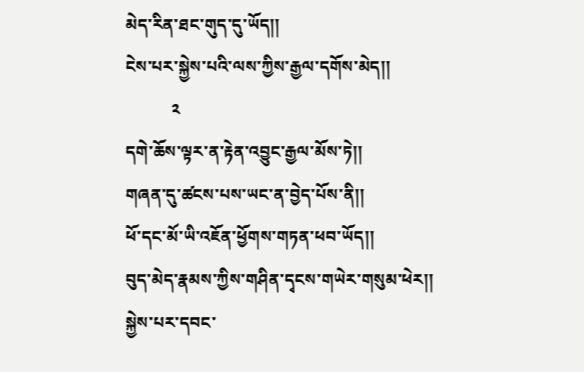མེད་རིན་ཐང་གུད་དུ་ཡོད།།
ངེས་པར་སྐྱེས་པའི་ལས་ཀྱིས་རྒྱལ་དགོས་མེད།།
           ༢
དགེ་ཆོས་ལྟར་ན་རྟེན་འབྱུང་རྒྱལ་མོས་ཏེ།།
གཞན་དུ་ཚངས་པས་ཡང་ན་བྱེད་པོས་ནི།།
ཕོ་དང་མོ་ཡི་འཇོན་ཕྱོགས་གཏན་ཕབ་ཡོད།།
བུད་མེད་རྣམས་ཀྱིས་གཤིན་དྭངས་གཡེར་གསུམ་ཕེར།།
སྐྱེས་པར་དབང་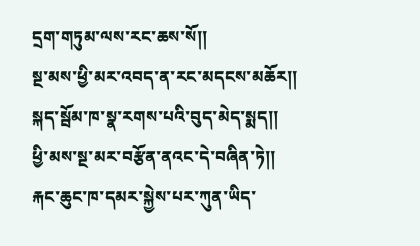དྲག་གཏུམ་ལས་རང་ཆས་སོ།།
སྔ་མས་ཕྱི་མར་འབད་ན་རང་མདངས་མཆོར།།
སྐད་སྦོམ་ཁ་སྣ་རགས་པའི་བུད་མེད་སྨད།།
ཕྱི་མས་སྔ་མར་བརྩོན་ནའང་དེ་བཞིན་ཏེ།།
རྐང་ཆུང་ཁ་དམར་སྐྱེས་པར་ཀུན་ཡིད་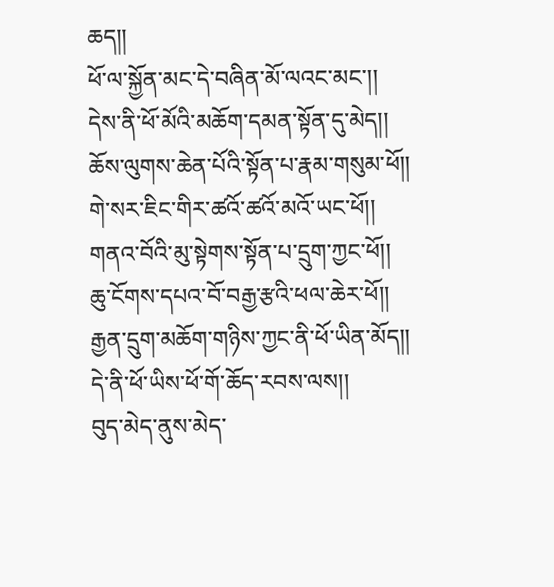ཆད།།
ཕོ་ལ་སྐྱོན་མང་དེ་བཞིན་མོ་ལའང་མང་།།
དེས་ནི་ཕོ་མོའི་མཆོག་དམན་སྟོན་དུ་མེད།།
ཆོས་ལུགས་ཆེན་པོའི་སྟོན་པ་རྣམ་གསུམ་ཕོ།།
གེ་སར་ཇིང་གིར་ཚའོ་ཚའོ་མའོ་ཡང་ཕོ།།
གནའ་བོའི་མུ་སྟེགས་སྟོན་པ་དྲུག་ཀྱང་ཕོ།།
ཆུ་ངོགས་དཔའ་བོ་བརྒྱ་རྩའི་ཕལ་ཆེར་ཕོ།།
རྒྱན་དྲུག་མཆོག་གཉིས་ཀྱང་ནི་ཕོ་ཡིན་མོད།།
དེ་ནི་ཕོ་ཡིས་ཕོ་གོ་ཆོད་རབས་ལས།།
བུད་མེད་ནུས་མེད་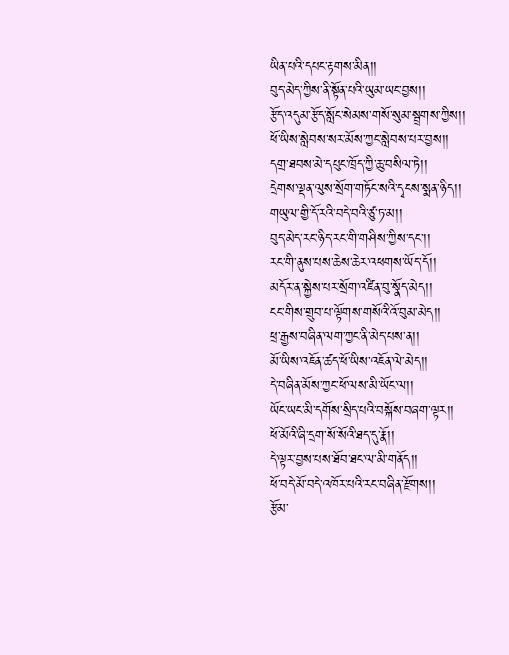ཡིན་པའི་དཔང་རྟགས་མིན།།
བུད་མེད་ཀྱིས་ནི་སྟོན་པའི་ཡུམ་ཡང་བྱས།།
རྩོད་འདུམ་རྩོད་སློང་སེམས་གསོ་སུམ་སྦྲགས་ཀྱིས།།
ཕོ་ཡིས་སླེབས་སར་མོས་ཀྱང་སླེབས་པར་བྱས།།
དགྲ་ཐབས་མེ་དཔུང་ཁྲོད་ཀྱི་ཆུ་བསིལ་ཏེ།།
དྲེགས་ལྡན་ལུས་སྲོག་གཏོང་སའི་དྭངས་སྨན་ཉིད།།
གཡུལ་གྱི་དོ་རའི་བདེ་བའི་ཙུ་ཏ་མ།།
བུད་མེད་རང་ཉིད་རང་གི་གཤིས་ཀྱིས་དང་།།
རང་གི་ནུས་པས་ཆེས་ཆེར་འཕགས་ཡོད་དོ།།
མདོར་ན་སྐྱེས་པར་སྲོག་འཛིན་བུ་སྣོད་མེད།།
ངང་གིས་གྲུབ་པ་ལྟོགས་གསོའི་འོ་བུམ་མེད།།
ཕྲ་རྒྱས་བཞིན་ལག་ཀྱང་ནི་མེད་པས་ན།།
མོ་ཡིས་འཇོན་ཚད་ཕོ་ཡིས་འཇོན་ལེ་མེད།།
དེ་བཞིན་མོས་ཀྱང་ཕོ་ལས་མི་ཡོང་ལ།།
ཡོང་ཡང་མི་དགོས་སྲིད་པའི་བསྐོས་བཞག་ལྟར།།
ཕོ་མོའི་ཞི་དྲག་སོ་སོའི་ཐད་དུ་རྣོ།།
དེ་ལྟར་བྱས་པས་ཐོབ་ཐང་ལ་མི་གནོད།།
ཕོ་བདེ་མོ་བདེ་འཁོར་པའི་རང་བཞིན་རྫོགས།།
རྩོམ་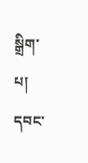སྒྲིག་པ། དབང་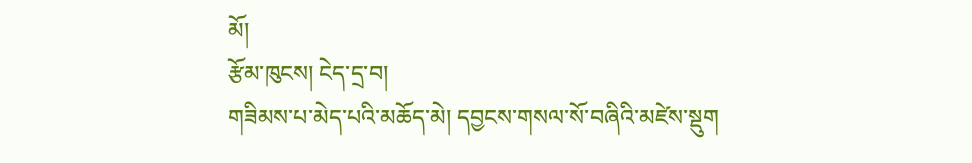མོ།
རྩོམ་ཁུངས། ངེད་དྲ་བ།
གཟིམས་པ་མེད་པའི་མཆོད་མེ། དབྱངས་གསལ་སོ་བཞིའི་མཛེས་སྡུག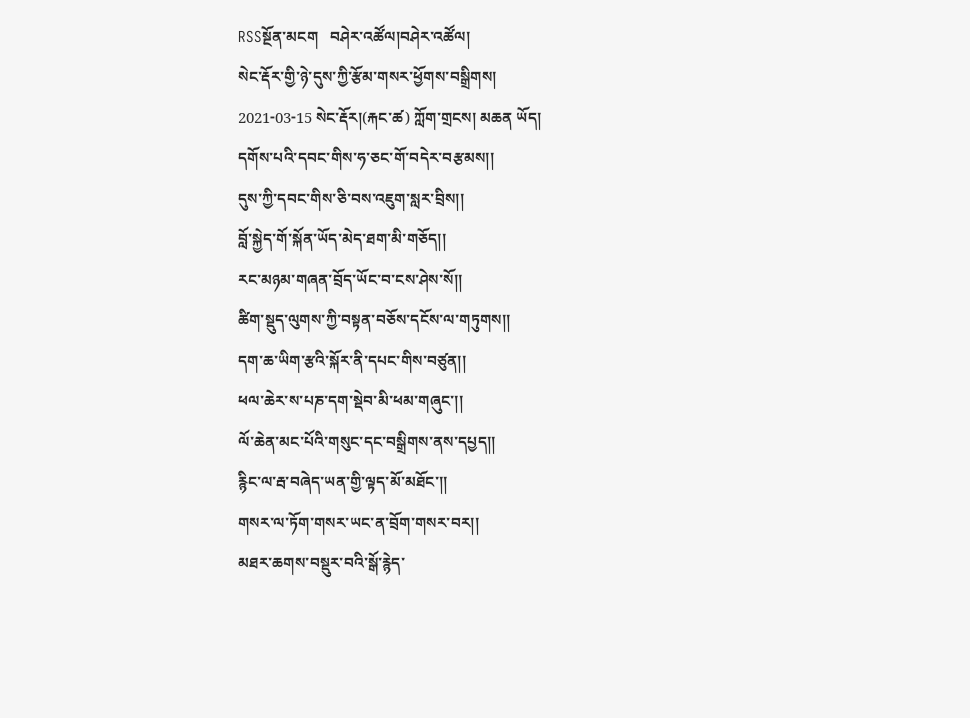RSSསྔོན་མངག   བཤེར་འཚོལ།བཤེར་འཚོལ།
སེང་རྡོར་གྱི་ཉེ་དུས་ཀྱི་རྩོམ་གསར་ཕྱོགས་བསྒྲིགས།
2021-03-15 སེང་རྡོར།(རྐང་ཚ) ཀློག་གྲངས། མཆན ཡོད།
དགོས་པའི་དབང་གིས་ཧ་ཅང་གོ་བདེར་བརྩམས།།
དུས་ཀྱི་དབང་གིས་ཅི་བས་འཇུག་སླར་བྲིས།།
བློ་སྐྱེད་གོ་སྐོན་ཡོད་མེད་ཐག་མི་གཅོད།།
རང་མཉམ་གཞན་བྲོད་ཡོང་བ་ངས་ཤེས་སོ།།
ཚིག་སྡུད་ལུགས་ཀྱི་བསྟན་བཅོས་དངོས་ལ་གཏུགས།།
དག་ཆ་ཡིག་རྩའི་སྐོར་ནི་དཔང་གིས་བཙུན།།
ཕལ་ཆེར་ས་པཎ་དག་སྡེབ་མི་ཕམ་གཞུང་།།
ལོ་ཆེན་མང་པོའི་གསུང་དང་བསྒྲིགས་ནས་དཔྱད།།
རྙིང་ལ་རྦ་བཞེད་ཡན་གྱི་ལྟད་མོ་མཐོང་།།
གསར་ལ་ཏོག་གསར་ཡང་ན་བྲོག་གསར་བར།།
མཐར་ཆགས་བསྡུར་བའི་སྒོ་རྙེད་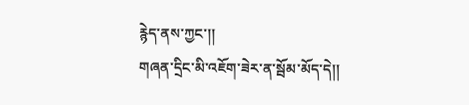རྙེད་ནས་ཀྱང་།།
གཞན་དྲིང་མི་འཇོག་ཟེར་ན་སྦོམ་མོད་དེ།།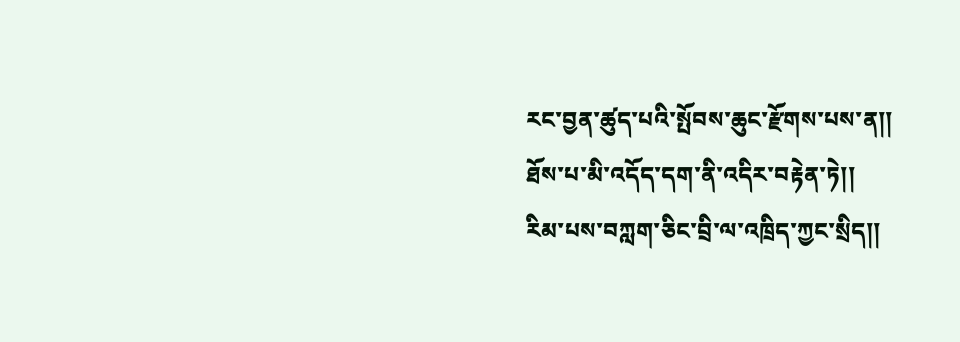རང་བྱན་ཚུད་པའི་སྤོབས་ཆུང་རྫོགས་པས་ན།།
ཐོས་པ་མི་འདོད་དག་ནི་འདིར་བརྟེན་ཏེ།།
རིམ་པས་བཀླག་ཅིང་བྲི་ལ་འཁྲིད་ཀྱང་སྲིད།།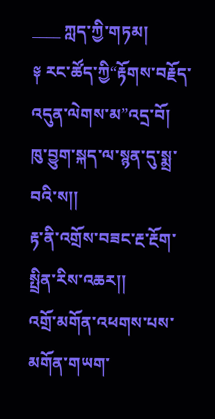____ ཀླད་ཀྱི་གཏམ།
༈ རང་ཚོད་ཀྱི“རྟོགས་བརྗོད་འདུན་ལེགས་མ”འདྲ་བོ།
ཁུ་བྱུག་སྐད་ལ་སྙན་དུ་སྨྲ་བའི་ས།།
རྟ་ནི་འགྲོས་བཟང་རྔ་རྔོག་སྤྲིན་རིས་འཆར།།
འགྲོ་མགོན་འཕགས་པས་མགོན་གཡག་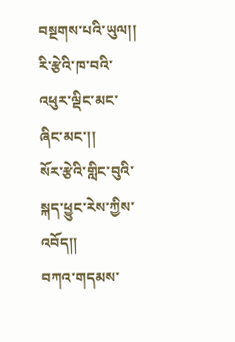བསྔགས་པའི་ཡུལ།།
རི་རྩེའི་ཁ་བའི་འཕུར་ལྡིང་མང་ཞིང་མང་།།
སོར་རྩེའི་གླིང་བུའི་སྐད་ཕྱུང་རེས་ཀྱིས་འབོད།།
བཀའ་གདམས་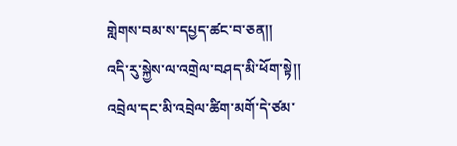གླེགས་བམ་ས་དཔྱད་ཚང་བ་ཅན།།
འདི་རུ་སྐྱེས་ལ་འགྲེལ་བཤད་མི་ཕོག་སྟེ།།
འབྲེལ་དང་མི་འབྲེལ་ཚིག་མགོ་དེ་ཙམ་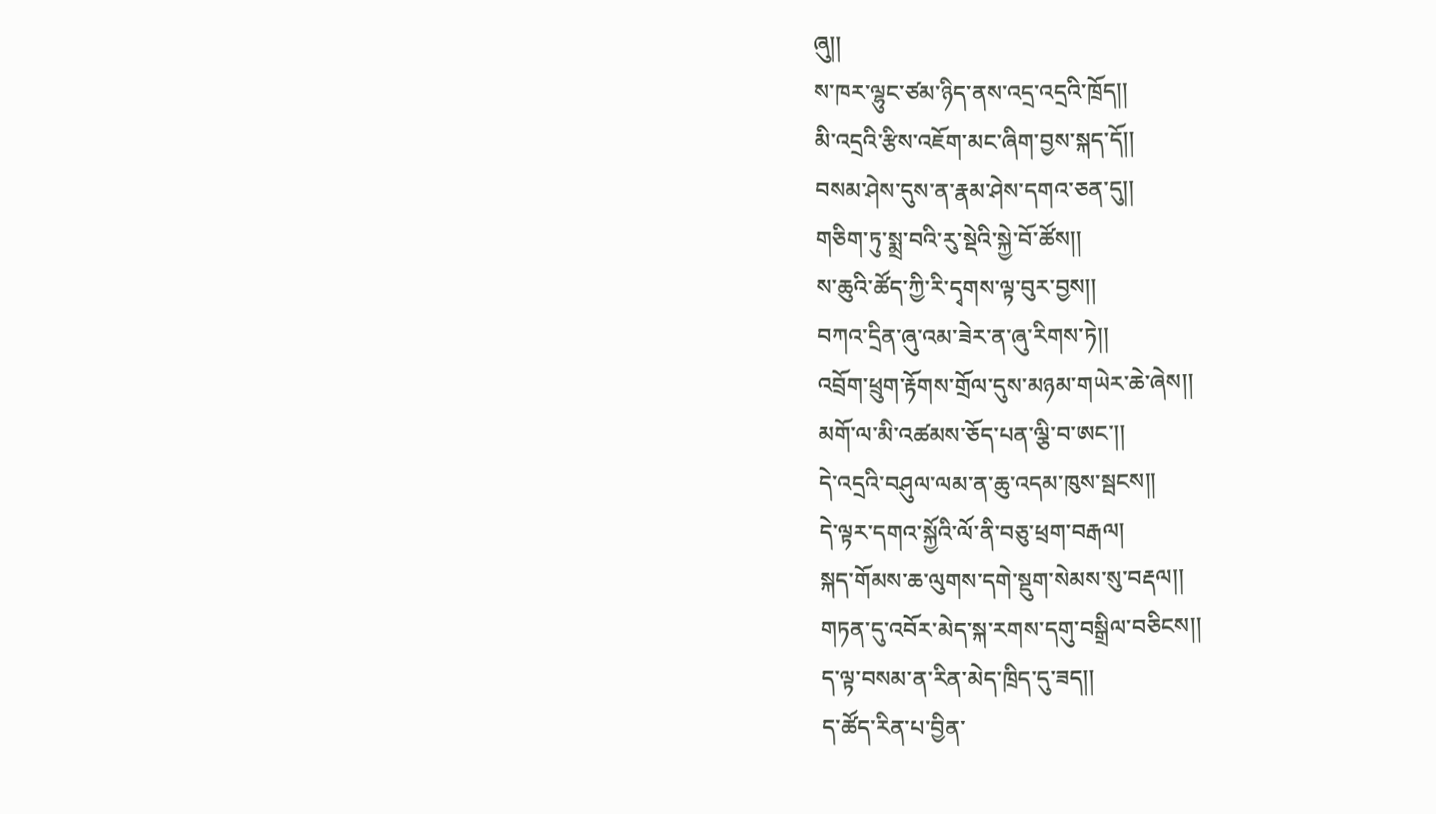ཞུ།།
ས་ཁར་ལྷུང་ཙམ་ཉིད་ནས་འདྲ་འདྲའི་ཁྲོད།།
མི་འདྲའི་རྩིས་འཇོག་མང་ཞིག་བྱས་སྐད་དོ།།
བསམ་ཤེས་དུས་ན་རྣམ་ཤེས་དགའ་ཅན་དུ།།
གཅིག་ཏུ་སྨྲ་བའི་རུ་སྡེའི་སྐྱེ་བོ་ཚོས།།
ས་ཆུའི་ཚོད་ཀྱི་རི་དྭགས་ལྟ་བུར་བྱས།།
བཀའ་དྲིན་ཞུ་འམ་ཟེར་ན་ཞུ་རིགས་ཏེ།།
འབྲོག་ཕྲུག་རྟོགས་གྲོལ་དུས་མཉམ་གཡེར་ཆེ་ཞེས།།
མགོ་ལ་མི་འཚམས་ཅོད་པན་ལྕི་བ་ཨང་།།
དེ་འདྲའི་བཤུལ་ལམ་ན་ཆུ་འདམ་ཁུས་སྦངས།།
དེ་ལྟར་དགའ་སྐྱོའི་ལོ་ནི་བཅུ་ཕྲག་བརྒལ།
སྐད་གོམས་ཆ་ལུགས་དགེ་སྡུག་སེམས་སུ་བརྡལ།།
གཏན་དུ་འབོར་མེད་སྐ་རགས་དགུ་བསྒྲིལ་བཅིངས།།
ད་ལྟ་བསམ་ན་རིན་མེད་ཁྲིད་དུ་ཟད།།
ད་ཚོད་རིན་པ་བྱིན་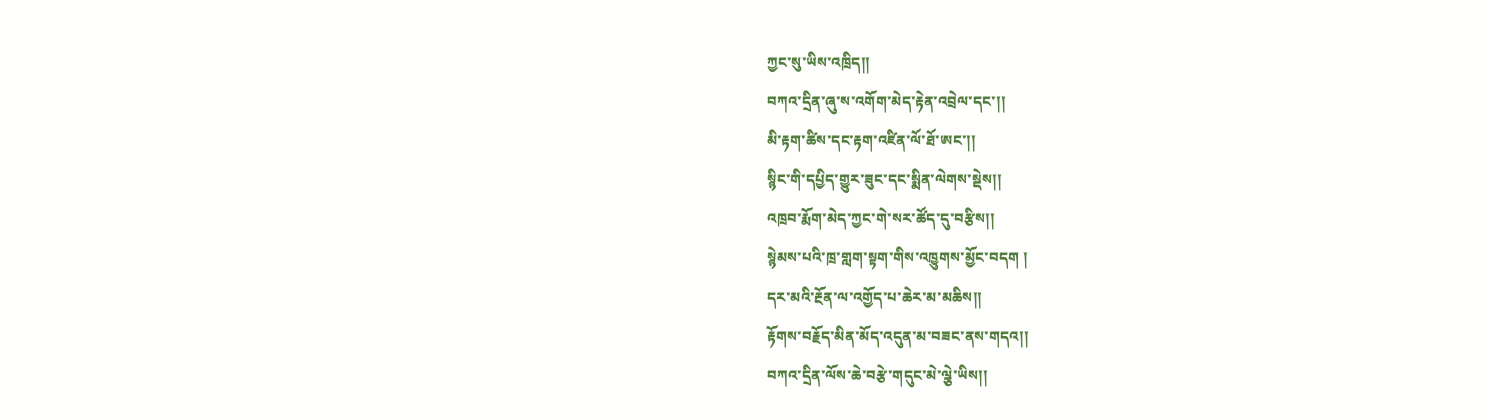ཀྱང་སུ་ཡིས་འཁྲིད།།
བཀའ་དྲིན་ཞུ་ས་འགོག་མེད་རྟེན་འབྲེལ་དང་།།
མི་རྟག་ཚིས་དང་རྟག་འཛིན་ལོ་ཐོ་ཨང་།།
སྙིང་གི་དཔྱིད་གྱུར་ཟུང་དང་སྨིན་ལེགས་སྡེས།།
འཁྲབ་རྨོག་མེད་ཀྱང་གེ་སར་ཚོད་དུ་བརྩིས།།
སྙེམས་པའི་ཁྲ་གླག་སྟག་གིས་འཁྱུགས་མྱོང་བདག །
དར་མའི་རྔོན་ལ་འགྱོད་པ་ཆེར་མ་མཆིས།།
རྟོགས་བརྗོད་མིན་མོད་འདུན་མ་བཟང་ནས་གདའ།།
བཀའ་དྲིན་ལོས་ཆེ་བརྩེ་གདུང་མེ་ལྕེ་ཡིས།།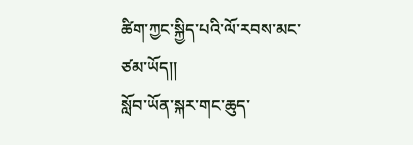ཚིག་ཀྱང་སྐྱིད་པའི་ལོ་རབས་མང་ཙམ་ཡོད།།
སློབ་ཡོན་སྐར་གང་ཆུད་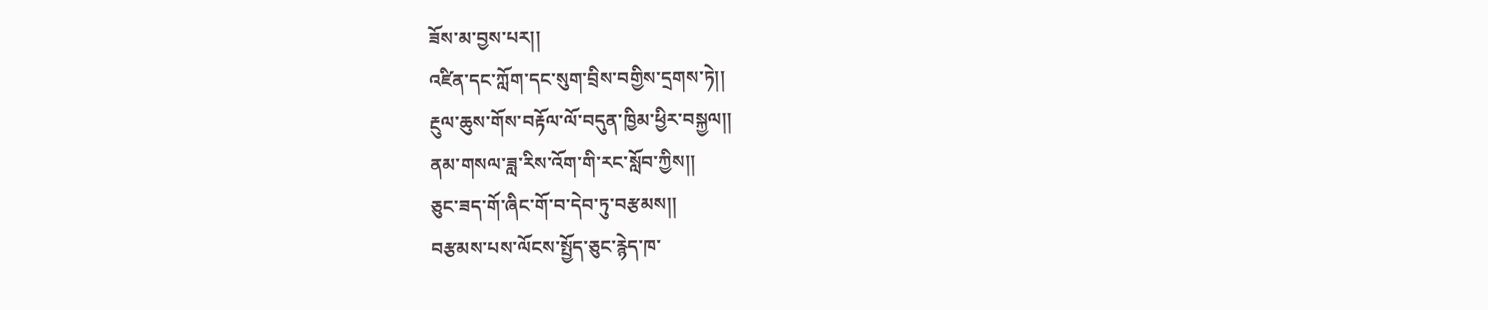ཟོས་མ་བྱས་པར།།
འཛིན་དང་ཀློག་དང་སུག་བྲིས་བགྱིས་དྲགས་ཏེ།།
རྔུལ་ཆུས་གོས་བརྟོལ་ལོ་བདུན་ཁྱིམ་ཕྱིར་བསྐྱལ།།
ནམ་གསལ་ཟླ་རིས་འོག་གི་རང་སློབ་ཀྱིས།།
ཅུང་ཟད་གོ་ཞིང་གོ་བ་དེབ་ཏུ་བརྩམས།།
བརྩམས་པས་ལོངས་སྤྱོད་ཅུང་རྙེད་ཁ་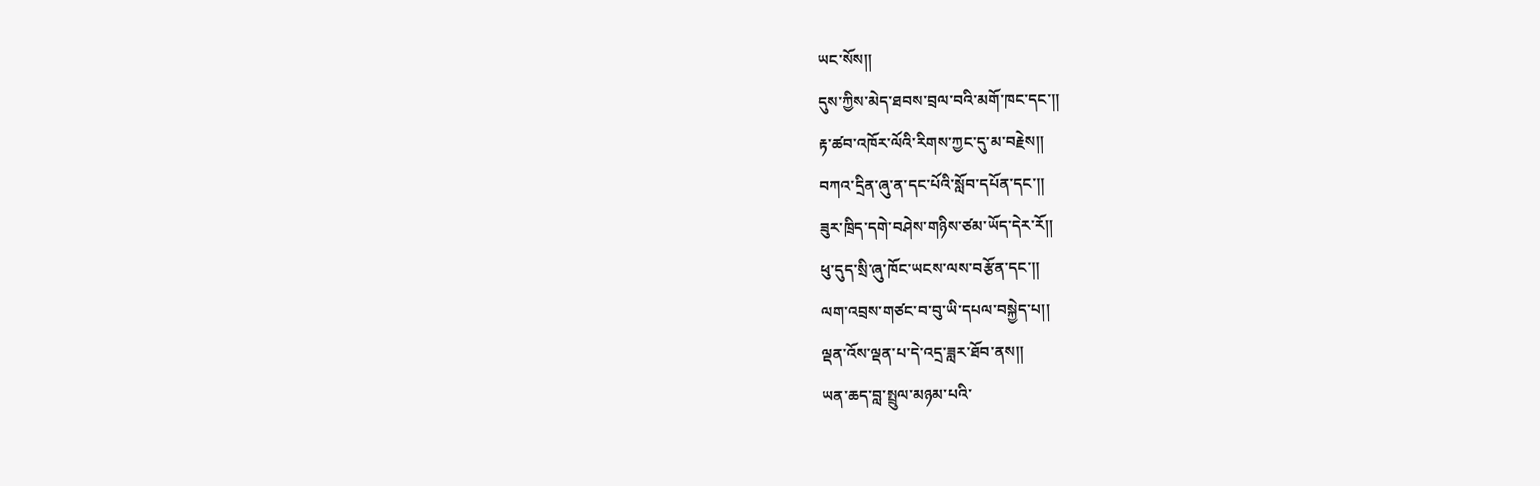ཡང་སོས།།
དུས་ཀྱིས་མེད་ཐབས་བྲལ་བའི་མགོ་ཁང་དང་།།
རྟ་ཚབ་འཁོར་ལོའི་རིགས་ཀྱང་དུ་མ་བརྗེས།།
བཀའ་དྲིན་ཞུ་ན་དང་པོའི་སློབ་དཔོན་དང་།།
ཟུར་ཁྲིད་དགེ་བཤེས་གཉིས་ཙམ་ཡོད་དེར་རོ།།
ཕུ་དུད་སྲི་ཞུ་ཁོང་ཡངས་ལས་བརྩོན་དང་།།
ལག་འབྲས་གཙང་བ་བུ་ཡི་དཔལ་བསྐྱེད་པ།།
ལྡན་འོས་ལྡན་པ་དེ་འདྲ་ཟླར་ཐོབ་ནས།།
ཡན་ཆད་བླ་སྤྲུལ་མཉམ་པའི་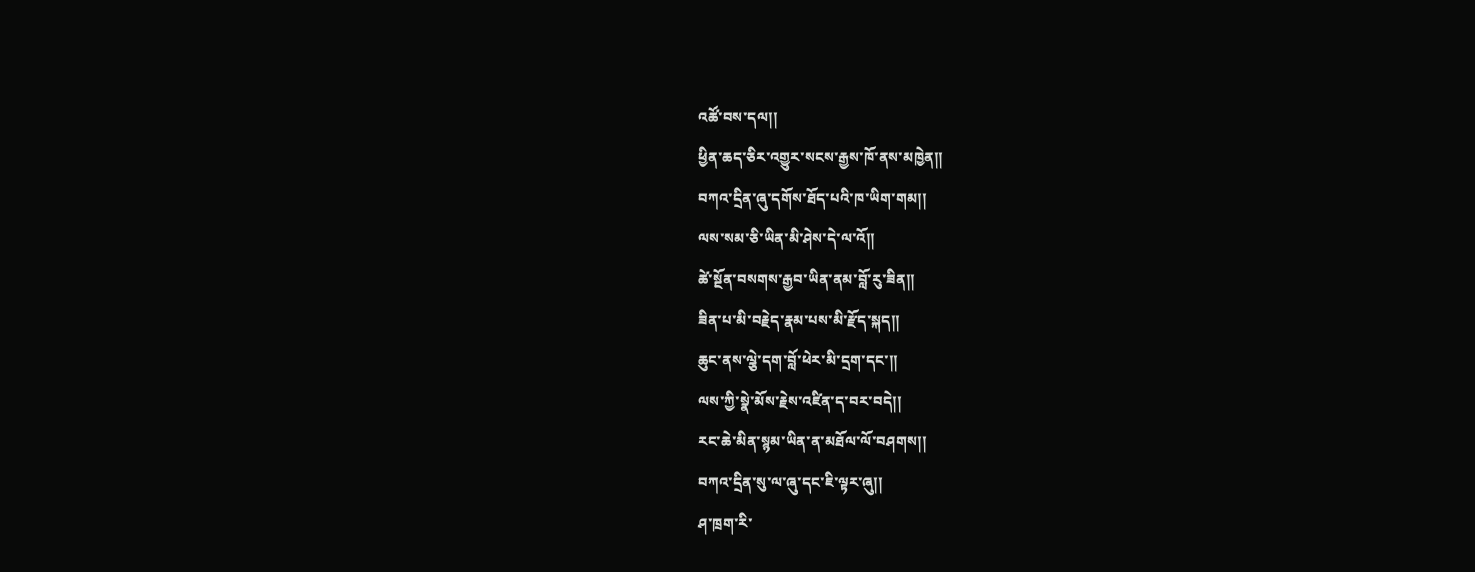འཚོ་བས་དལ།།
ཕྱིན་ཆད་ཅིར་འགྱུར་སངས་རྒྱས་ཁོ་ནས་མཁྱེན།།
བཀའ་དྲིན་ཞུ་དགོས་ཐོད་པའི་ཁ་ཡིག་གམ།།
ལས་སམ་ཅི་ཡིན་མི་ཤེས་དེ་ལ་འོ།།
ཚེ་སྔོན་བསགས་རྒྱབ་ཡིན་ནམ་བློ་རུ་ཟིན།།
ཟིན་པ་མི་བརྗེད་རྣམ་པས་མི་རྫོད་སྐད།།
ཆུང་ནས་ལྕེ་དག་བློ་ཕེར་མི་དྲག་དང་།།
ལས་ཀྱི་སྣེ་མོས་རྗེས་འཛིན་ད་བར་བདེ།།
རང་ཆེ་མིན་སྙམ་ཡིན་ན་མཐོལ་ལོ་བཤགས།།
བཀའ་དྲིན་སུ་ལ་ཞུ་དང་ཇི་ལྟར་ཞུ།།
ཤ་ཁྲག་རི་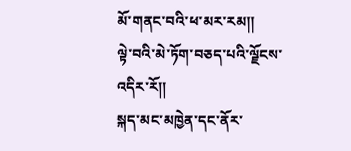མོ་གནང་བའི་ཕ་མར་རམ།།
ལྟེ་བའི་མེ་ཏོག་བཅད་པའི་ལྗོངས་འདིར་རོ།།
སྐད་མང་མཁྱེན་དང་ནོར་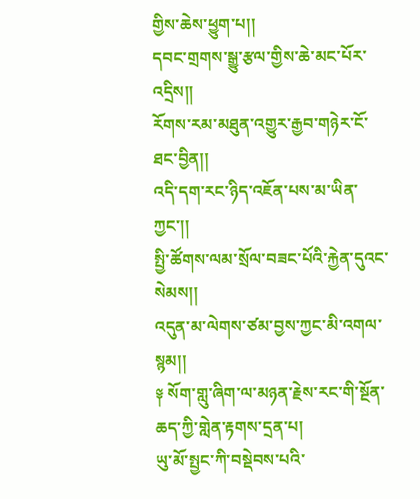གྱིས་ཆེས་ཕྱུག་པ།།
དབང་གྲགས་སྒྱུ་རྩལ་གྱིས་ཆེ་མང་པོར་འདྲིས།།
རོགས་རམ་མཐུན་འགྱུར་རྒྱབ་གཉེར་ངོ་ཐང་བྱིན།།
འདི་དག་རང་ཉིད་འཇོན་པས་མ་ཡིན་ཀྱང་།།
སྤྱི་ཚོགས་ལམ་སྲོལ་བཟང་པོའི་རྐྱེན་དུའང་སེམས།།
འདུན་མ་ལེགས་ཙམ་བྱས་ཀྱང་མི་འགལ་སྙམ།།
༈ སོག་གླུ་ཞིག་ལ་མཉན་རྗེས་རང་གི་སྔོན་ཆད་ཀྱི་གླེན་རྟགས་དྲན་པ།
ཡུ་མོ་སྤྱང་ཀི་བསྡེབས་པའི་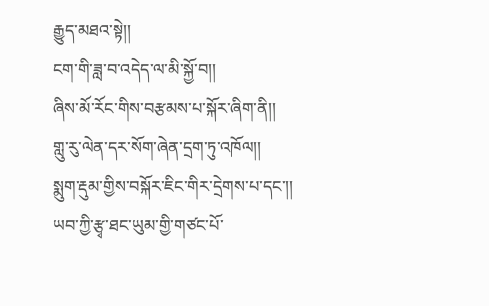རྒྱུད་མཐའ་སྟེ།།
ངག་གི་ཟླ་བ་འདེད་ལ་མི་སྐྱོ་བ།།
ཞིས་མོ་རོང་གིས་བརྩམས་པ་སྐོར་ཞིག་ནི།།
གླུ་རུ་ལེན་དར་སོག་ཞེན་དྲག་ཏུ་འཁོལ།།
སྨུག་རྡུམ་གྱིས་བསྐོར་ཇིང་གིར་དྲེགས་པ་དང་།།
ཡབ་ཀྱི་རྩྭ་ཐང་ཡུམ་གྱི་གཙང་པོ་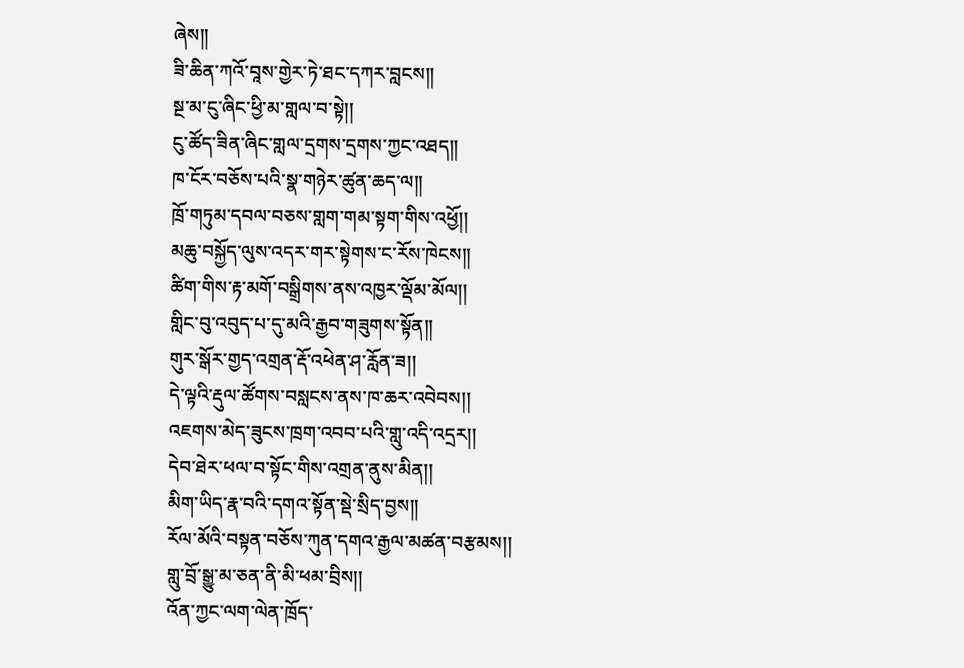ཞེས།།
ཟི་ཆིན་ཀའོ་བཱས་གྱེར་ཏེ་ཐང་དཀར་བླངས།།
སྔ་མ་ངུ་ཞིང་ཕྱི་མ་གླལ་བ་སྟེ།།
ངུ་ཚོད་ཟིན་ཞིང་གླལ་དྲགས་དྲགས་ཀྱང་འཐད།།
ཁ་ངོར་བཅོས་པའི་སྣ་གཉེར་ཚུན་ཆད་ལ།།
ཁྲོ་གཏུམ་དབལ་བཅས་གླག་གམ་སྟག་གིས་འཕྱོ།།
མཆུ་བསྐྱོད་ལུས་འདར་གར་སྟེགས་ང་རོས་ཁེངས།།
ཚིག་གིས་རྟ་མགོ་བསྒྲིགས་ནས་འཁྱར་ལྡོམ་མོལ།།
གླིང་བུ་འབུད་པ་དུ་མའི་རྒྱབ་གཟུགས་སྟོན།།
གུར་སྒོར་གྱད་འགྲན་རྡོ་འཕེན་ཤ་རློན་ཟ།།
དེ་ལྟའི་རྡུལ་ཚོགས་བསླངས་ནས་ཁ་ཆར་འབེབས།།
འཇགས་མེད་ཟུངས་ཁྲག་འབབ་པའི་གླུ་འདི་འདྲར།།
དེབ་ཐེར་ཕལ་བ་སྟོང་གིས་འགྲན་ནུས་མིན།།
མིག་ཡིད་རྣ་བའི་དགའ་སྟོན་སྡེ་སྲིད་བྱས།།
རོལ་མོའི་བསྟན་བཅོས་ཀུན་དགའ་རྒྱལ་མཚན་བརྩམས།།
གླུ་བྲོ་སྒྱུ་མ་ཅན་ནི་མི་ཕམ་བྲིས།།
འོན་ཀྱང་ལག་ལེན་ཁྲོད་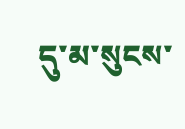དུ་མ་སུངས་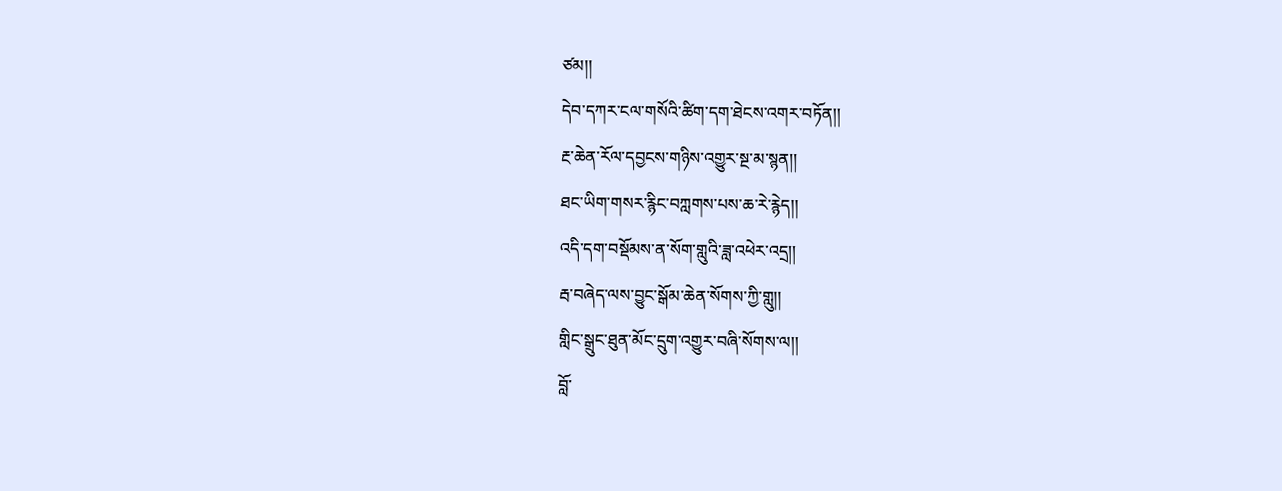ཙམ།།
དེབ་དཀར་ངལ་གསོའི་ཚིག་དག་ཐེངས་འགར་བཏོན།།
རྔ་ཆེན་རོལ་དབྱངས་གཉིས་འགྱུར་སྔ་མ་སྙན།།
ཐང་ཡིག་གསར་རྙིང་བཀླགས་པས་ཆ་རེ་རྙེད།།
འདི་དག་བསྡོམས་ན་སོག་གླུའི་ཟླ་འཕེར་འདྲ།།
རྦ་བཞེད་ལས་བྱུང་སྒོམ་ཆེན་སོགས་ཀྱི་གླུ།།
གླིང་སྒྲུང་ཐུན་མོང་དྲུག་འགྱུར་བཞི་སོགས་ལ།།
བློ་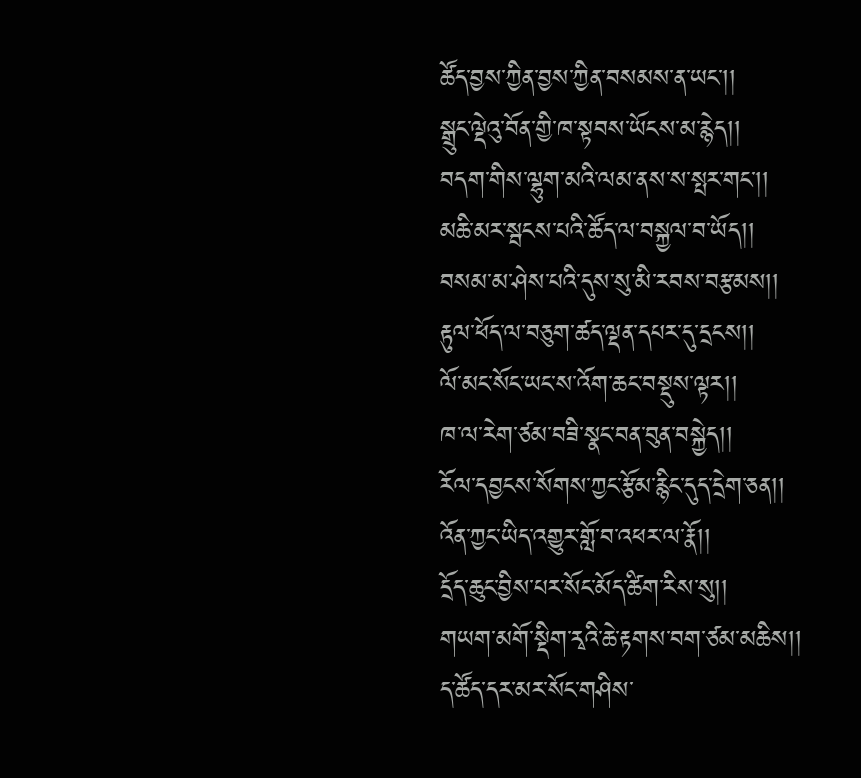ཚོད་བྱས་ཀྱིན་བྱས་ཀྱིན་བསམས་ན་ཡང་།།
སྒྲུང་ལྡེའུ་བོན་གྱི་ཁ་སྟབས་ཡོངས་མ་རྙེད།།
བདག་གིས་ལྷུག་མའི་ལམ་ནས་ས་སྤར་གང་།།
མཆི་མར་སྦངས་པའི་ཚོད་ལ་བསྐྱལ་བ་ཡོད།།
བསམ་མ་ཤེས་པའི་དུས་སུ་མི་རབས་བརྩམས།།
རྟུལ་ཕོད་ལ་བཅུག་ཚད་ལྡན་དཔར་དུ་དྲངས།།
ལོ་མང་སོང་ཡང་ས་འོག་ཆང་བསྡུས་ལྟར།།
ཁ་ལ་རེག་ཙམ་བཟི་སྣང་བན་བུན་བསྐྱེད།།
རོལ་དབྱངས་སོགས་ཀྱང་རྩོམ་རྙིང་དུད་དྲེག་ཅན།།
འོན་ཀྱང་ཡིད་འགྱུར་གློ་བ་འཕར་ལ་རྣོ།།
དྲོད་ཆུང་བྱིས་པར་སོང་མོད་ཚིག་རིས་སུ།།
གཡག་མགོ་སྡིག་རྭའི་ཆེ་རྟགས་བག་ཙམ་མཆིས།།
ད་ཚོད་དར་མར་སོང་གཤིས་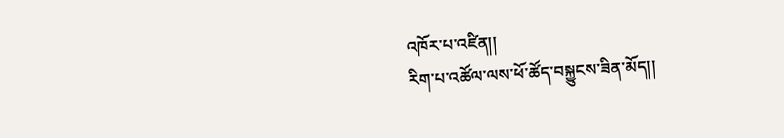འཁོར་པ་འཛིན།།
རིག་པ་འཚོལ་ལས་ཕོ་ཚོད་བསྐྱུངས་ཟིན་མོད།།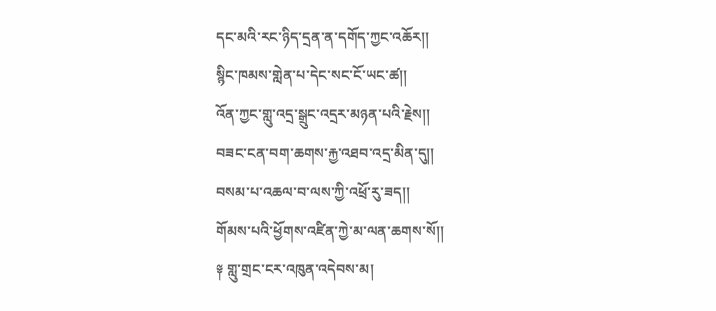དང་མའི་རང་ཉིད་དྲན་ན་དགོད་ཀྱང་འཆོར།།
སྙིང་ཁམས་གླེན་པ་དེང་སང་ངོ་ཡང་ཚ།།
འོན་ཀྱང་གླུ་འདྲ་སྒྲུང་འདྲར་མཉན་པའི་རྗེས།།
བཟང་ངན་བག་ཆགས་རྐྱ་འཐབ་འདྲ་མིན་དུ།།
བསམ་པ་འཆལ་བ་ལས་ཀྱི་འཕྲོ་རུ་ཟད།།
གོམས་པའི་ཕྱོགས་འཛིན་ཀྱེ་མ་ལན་ཆགས་སོ།།
༈ གླུ་གྲང་ངར་འཁུན་འདེབས་མ།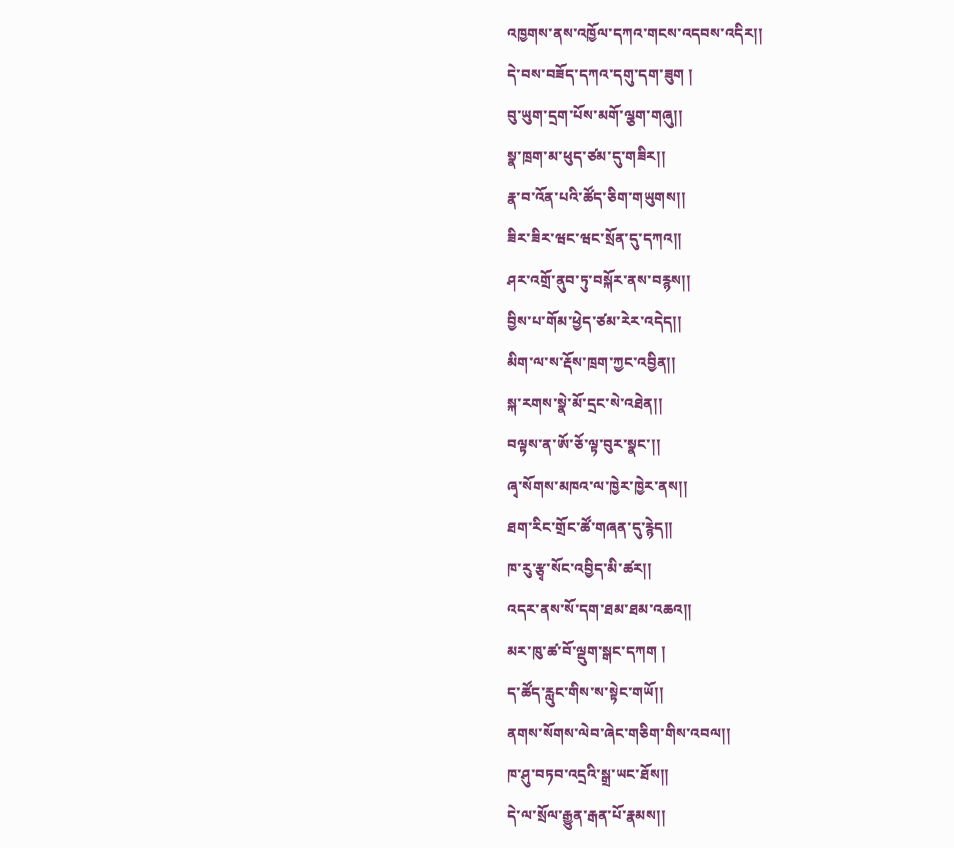འཁྱགས་ནས་འཁྱོལ་དཀའ་གངས་འདབས་འདིར།།
དེ་བས་བཟོད་དཀའ་དགུ་དག་ཟུག །
བུ་ཡུག་དྲག་པོས་མགོ་ལྕག་གཞུ།།
སྣ་ཁྲག་མ་ཕུད་ཙམ་དུ་གཟིར།།
རྣ་བ་འོན་པའི་ཚོད་ཅིག་གཡུགས།།
ཟིར་ཟིར་ཝང་ཝང་སྲོན་དུ་དཀའ།།
ཤར་འགྲོ་ནུབ་ཏུ་བསྐོར་ནས་བརྙས།།
བྱིས་པ་གོམ་ཕྱེད་ཙམ་རེར་འདེད།།
མིག་ལ་ས་རྡོས་ཁྲག་ཀྱང་འབྱིན།།
སྐ་རགས་སྣེ་མོ་དྲང་སེ་འཐེན།།
བལྟས་ན་ཨོ་ཅོ་ལྟ་བུར་སྣང་།།
ཞྭ་སོགས་མཁའ་ལ་ཁྱེར་ཁྱེར་ནས།།
ཐག་རིང་གྲོང་ཚོ་གཞན་དུ་རྙེད།།
ཁ་རུ་རྩྭ་སོང་འབྱིད་མི་ཚར།།
འདར་ནས་སོ་དག་ཐམ་ཐམ་འཆའ།།
མར་ཁུ་ཚ་བོ་ལྡུག་སྒང་དཀག །
ད་ཚོད་རླུང་གིས་ས་སྟེང་གཡོ།།
ནགས་སོགས་ལེབ་ཞེང་གཅིག་གིས་འབལ།།
ཁ་ཤུ་བཏབ་འདྲའི་སྒྲ་ཡང་ཐོས།།
དེ་ལ་སྲོལ་རྒྱུན་རྒན་པོ་རྣམས།།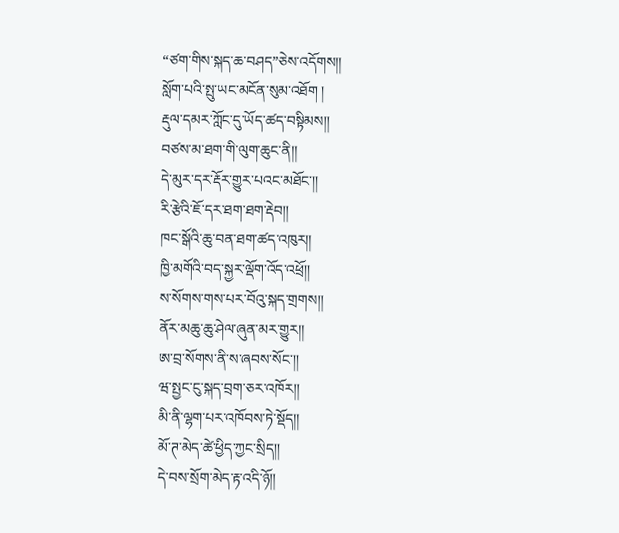“ཙག་གིས་སྐད་ཆ་བཤད”ཅེས་འདོགས།།
སློག་པའི་སྤུ་ཡང་མངོན་སུམ་འཐོག །
རྡུལ་དམར་ཀློང་དུ་ཡོད་ཚད་བསྟིམས།།
བཙས་མ་ཐག་གི་ལུག་ཆུང་ནི།།
དེ་མུར་དར་རྡོར་གྱུར་པའང་མཐོང་།།
རི་རྩེའི་ཇོ་དར་ཐག་ཐག་རྡེབ།།
ཁང་སྒོའི་ཆུ་བན་ཐག་ཚད་འཁུར།།
ཁྱི་མགོའི་བད་སྐྱར་ལྡོག་འོད་འཕྲོ།།
ས་སོགས་གས་པར་བོའུ་སྐད་གྲགས།།
ནོར་མཆུ་ཆུ་ཤེལ་ཞུན་མར་གྱུར།།
ཨ་བྲ་སོགས་ནི་ས་ཞབས་སོང་།།
ཝ་སྤྱང་ངུ་སྐད་བྲག་ཅར་འཁོར།།
མི་ནི་ལྷག་པར་འཁོབས་ཏེ་སྡོད།།
མོ་ཊ་མེད་ཚེ་ཕྱིད་ཀྱང་སྲིད།།
དེ་བས་སྲོག་མེད་རྟ་འདི་ཉོ།།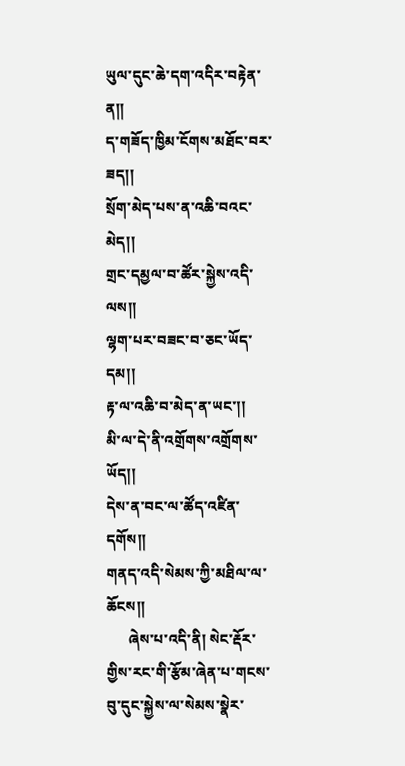ཡུལ་དུང་ཆེ་དག་འདིར་བརྟེན་ན།།
ད་གཟོད་ཁྱིམ་ངོགས་མཐོང་བར་ཟད།།
སྲོག་མེད་པས་ན་འཆི་བའང་མེད།།
གྲང་དམྱལ་བ་ཚོར་སྐྱེས་འདི་ལས།།
ལྷག་པར་བཟང་བ་ཅང་ཡོད་དམ།།
རྟ་ལ་འཆི་བ་མེད་ན་ཡང་།།
མི་ལ་དེ་ནི་འགྲོགས་འགྲོགས་ཡོད།།
དེས་ན་བང་ལ་ཚོད་འཛིན་དགོས།།
གནད་འདི་སེམས་ཀྱི་མཐིལ་ལ་ཆོངས།།
      ཞེས་པ་འདི་ནི། སེང་རྡོར་གྱིས་རང་གི་རྩོམ་ཞེན་པ་གངས་བུ་དུང་སྐྱེས་ལ་སེམས་སྣེར་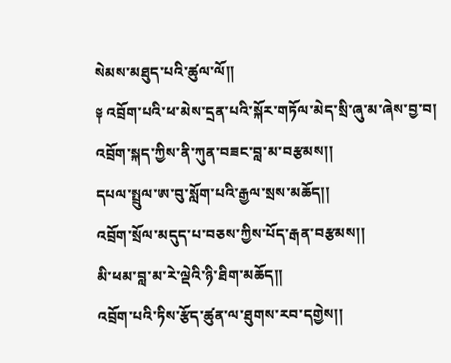སེམས་མཐུད་པའི་ཚུལ་ལོ།།
༈ འབྲོག་པའི་ཕ་མེས་དྲན་པའི་སྐོར་གཏོལ་མེད་སྲི་ཞུ་མ་ཞེས་བྱ་བ།
འབྲོག་སྐད་ཀྱིས་ནི་ཀུན་བཟང་བླ་མ་བརྩམས།།
དཔལ་སྤྲུལ་ཨ་བུ་སློག་པའི་རྒྱལ་སྲས་མཆོད།།
འབྲོག་སྲོལ་མདུད་པ་བཅས་ཀྱིས་པོད་རྒན་བརྩམས།།
མི་ཕམ་བླ་མ་རེ་ལྡེའི་ཉི་ཐིག་མཆོད།།
འབྲོག་པའི་ཏིས་རྩོད་ཚུན་ལ་ཐུགས་རབ་དགྱེས།།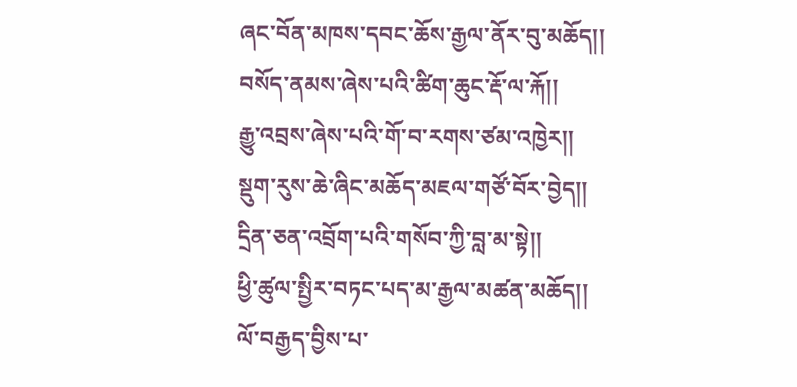ཞང་བོན་མཁས་དབང་ཆོས་རྒྱལ་ནོར་བུ་མཆོད།།
བསོད་ནམས་ཞེས་པའི་ཚིག་ཆུང་རྡོ་ལ་རྐོ།།
རྒྱུ་འབྲས་ཞེས་པའི་གོ་བ་རགས་ཙམ་འཁྱེར།།
སྡུག་རུས་ཆེ་ཞིང་མཆོད་མཇལ་གཙོ་བོར་བྱེད།།
དྲིན་ཅན་འབྲོག་པའི་གསོབ་ཀྱི་བླ་མ་སྟེ།།
ཕྱི་ཚུལ་སྤྱིར་བཏང་པད་མ་རྒྱལ་མཚན་མཆོད།།
ལོ་བརྒྱད་བྱིས་པ་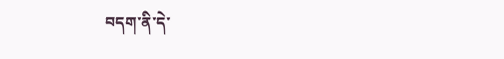བདག་ནི་དེ་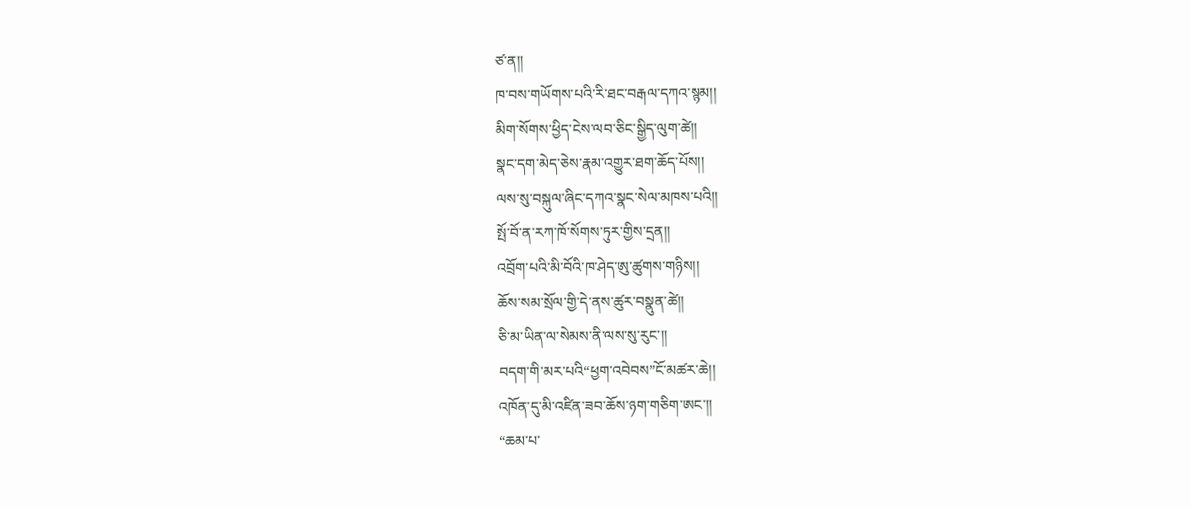ཙ་ན།།
ཁ་བས་གཡོགས་པའི་རི་ཐང་བརྒལ་དཀའ་སྙམ།།
མིག་སོགས་ཕྱིད་ངེས་ལབ་ཅིང་སྒྱིད་ལུག་ཚེ།།
སྣང་དག་མེད་ཅེས་རྣམ་འགྱུར་ཐག་ཆོད་པོས།།
ལས་སུ་བསྐུལ་ཞིང་དཀའ་སྣང་སེལ་མཁས་པའི།།
སྤོ་བོ་ན་རཀ་ཁོ་སོགས་ཏུར་གྱིས་དྲན།།
འབྲོག་པའི་མི་བོའི་ཁ་ཤེད་ཨུ་ཚུགས་གཉིས།།
ཆོས་སམ་སྲོལ་གྱི་དེ་ནས་ཚུར་བསྣུན་ཚེ།།
ཅི་མ་ཡིན་ལ་སེམས་ནི་ལས་སུ་རུང་།།
བདག་གི་མར་པའི“ཕྱག་འབེབས”ངོ་མཚར་ཆེ།།
འཁོན་དུ་མི་འཛིན་ཟབ་ཆོས་ཉག་གཅིག་ཨང་།།
“ཆམ་པ་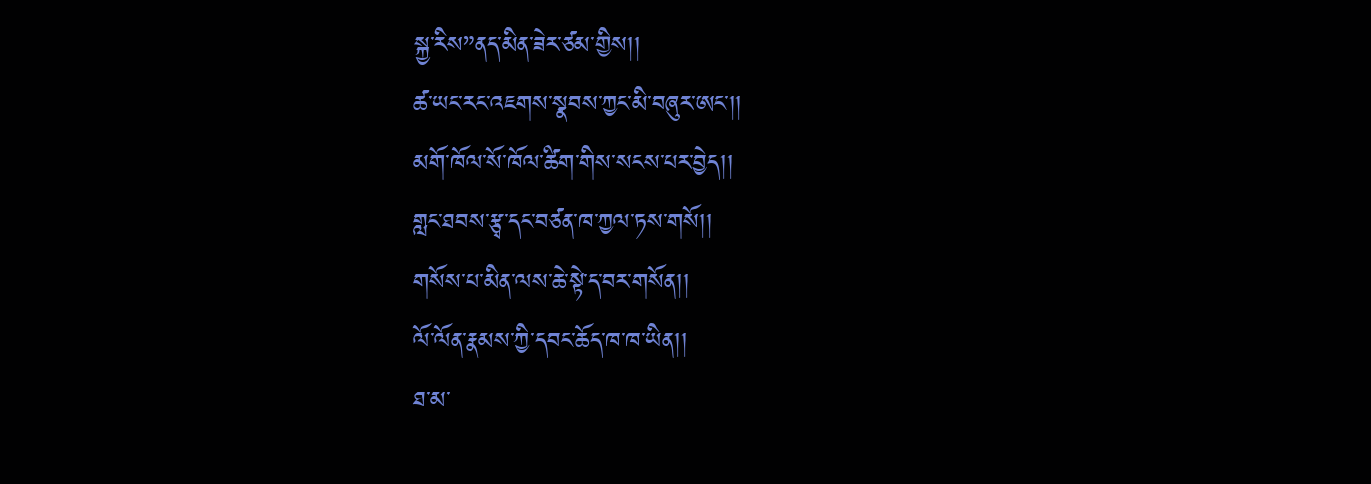སྐྱ་རིས”ནད་མིན་ཟེར་ཙམ་གྱིས།།
ཚ་ཡང་རང་འཇགས་སྣབས་ཀྱང་མི་བཞུར་ཨང་།།
མགོ་ཁོལ་སོ་ཁོལ་ཚིག་གིས་སངས་པར་བྱེད།།
གླང་ཐབས་རྩྭ་དང་བཙན་ཁ་ཀྱལ་ཏས་གསོ།།
གསོས་པ་མིན་ལས་ཆེ་སྟེ་ད་བར་གསོན།།
ལོ་ལོན་རྣམས་ཀྱི་དབང་ཆོད་ཁ་ཁ་ཡིན།།
ཐ་མ་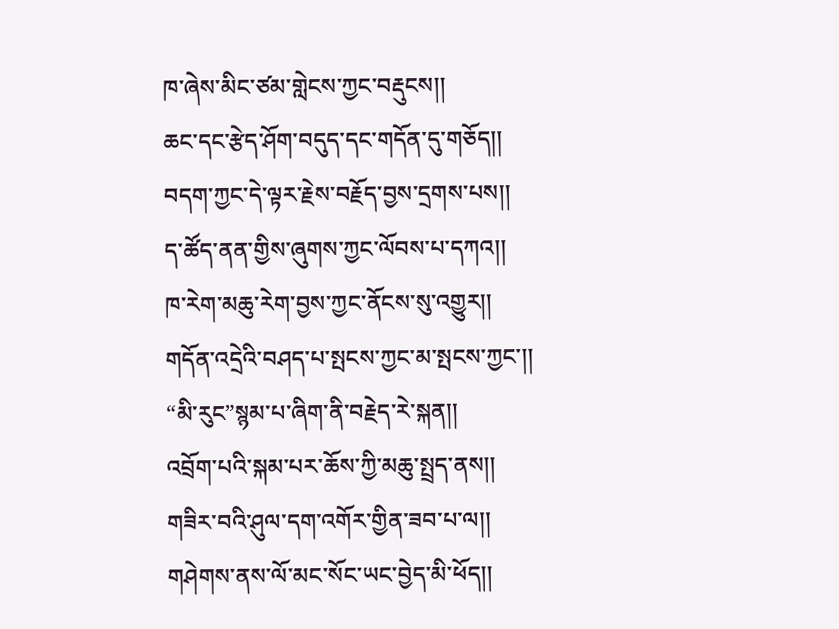ཁ་ཞེས་མིང་ཙམ་གླེངས་ཀྱང་བརྡུངས།།
ཆང་དང་རྩེད་ཤོག་བདུད་དང་གདོན་དུ་གཅོད།།
བདག་ཀྱང་དེ་ལྟར་རྗེས་བརྗོད་བྱས་དྲགས་པས།།
ད་ཚོད་ནན་གྱིས་ཞུགས་ཀྱང་ལོབས་པ་དཀའ།།
ཁ་རེག་མཆུ་རེག་བྱས་ཀྱང་ནོངས་སུ་འགྱུར།།
གདོན་འདྲེའི་བཤད་པ་སྤངས་ཀྱང་མ་སྤངས་ཀྱང་།།
“མི་རུང”སྙམ་པ་ཞིག་ནི་བརྗེད་རེ་སྐན།།
འབྲོག་པའི་སྐམ་པར་ཆོས་ཀྱི་མཆུ་སྤྲད་ནས།།
གཟིར་བའི་ཤུལ་དག་འགོར་གྱིན་ཟབ་པ་ལ།།
གཤེགས་ནས་ལོ་མང་སོང་ཡང་བྱེད་མི་ཕོད།།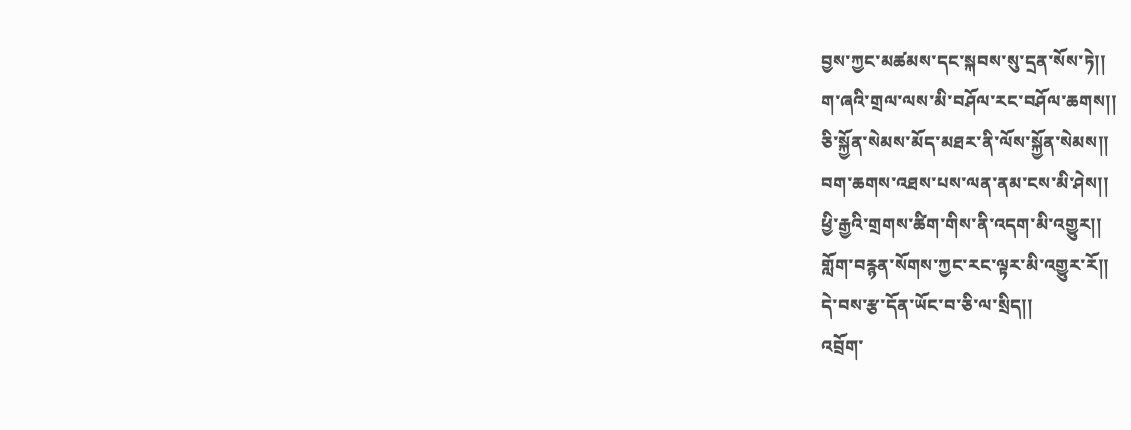བྱས་ཀྱང་མཚམས་དང་སྐབས་སུ་དྲན་སོས་ཏེ།།
ག་ཞའི་གྲལ་ལས་མི་བཤོལ་རང་བཤོལ་ཆགས།།
ཅི་སྐྱོན་སེམས་མོད་མཐར་ནི་ལོས་སྐྱོན་སེམས།།
བག་ཆགས་འཐས་པས་ལན་ནམ་ངས་མི་ཤེས།།
ཕྱི་རྒྱའི་གྲགས་ཚིག་གིས་ནི་འདག་མི་འགྱུར།།
གློག་བརྙན་སོགས་ཀྱང་རང་ལྟར་མི་འགྱུར་རོ།།
དེ་བས་རྩ་དོན་ཡོང་བ་ཅི་ལ་སྲིད།།
འབྲོག་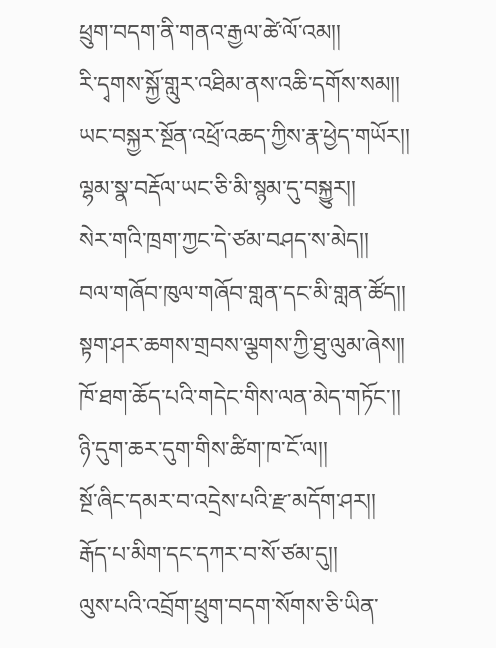ཕྲུག་བདག་ནི་གནའ་རྒྱལ་ཚེ་ལོ་འམ།།
རི་དྭགས་སྐྱོ་གླུར་འཐིམ་ནས་འཆི་དགོས་སམ།།
ཡང་བསྐྱར་སྔོན་འཕྲོ་འཆད་ཀྱིས་རྣ་ཕྱེད་གཡོར།།
ལྷམ་སྣ་བརྡོལ་ཡང་ཅི་མི་སྙམ་དུ་བསྐྱུར།།
སེར་གའི་ཁྲག་ཀྱང་དེ་ཙམ་བཤད་ས་མེད།།
བལ་གཞོབ་ཁུལ་གཞོབ་གླན་དང་མི་གླན་ཚོད།།
སྟག་ཤར་ཆགས་གྲབས་ལྕགས་ཀྱི་ཐུ་ལུམ་ཞེས།།
ཁོ་ཐག་ཆོད་པའི་གདེང་གིས་ལན་མེད་གཏོང་།།
ཉི་དུག་ཆར་དུག་གིས་ཚིག་ཁ་ངོ་ལ།།
སྔོ་ཞིང་དམར་བ་འདྲེས་པའི་རྫ་མདོག་ཤར།།
རྒོད་པ་མིག་དང་དཀར་བ་སོ་ཙམ་དུ།།
ལུས་པའི་འབྲོག་ཕྲུག་བདག་སོགས་ཅི་ཡིན་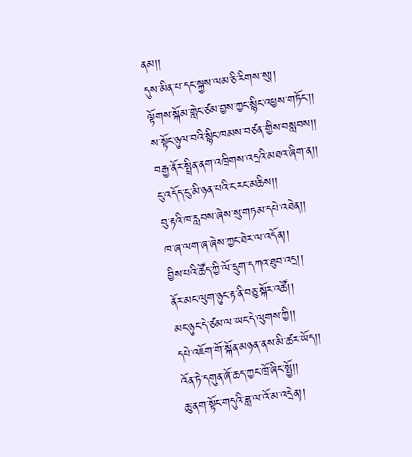ནམ།།
དུས་མིན་པ་དང་སྐྱས་ལམ་ཅི་རིགས་སུ།།
ལྟོགས་སྐོམ་གླེང་ཙམ་བྱས་ཀྱང་སྙིང་འཕྱས་གཏོང་།།
ས་སྟོང་ཉུལ་བའི་སྙིང་ཁམས་བཙན་གྱིས་བསླབས།།
བརྒྱ་ནོར་སྤྲིན་ནག་འཁྲིགས་འདྲའི་མཐའ་ཞིག་ན།།
ངུ་འདོད་ངུ་མི་ཉན་པའི་ང་རང་མཆིས།།
བུ་རྟའི་ཁ་རླབས་ཞེས་སུ་གཏམ་དཔེ་འཐེན།།
ཁ་ཞ་ལག་ཞ་ཞེས་ཀྱང་ཐེར་ལ་འདོན།།
བྱིས་པའི་ཚོད་ཀྱི་ལོ་དྲུག་དཀའ་ཐུབ་འདྲ།།
ནོར་མང་ལུག་ཉུང་རྟ་ནི་བཅུ་སྐོར་འཚོ།།
མང་ཉུང་དེ་ཙམ་ལ་ཡང་དེ་ལུགས་ཀྱི།།
དཔེ་འཇོག་གོ་སྐོན་མཉན་ནས་མི་ཚར་ཡོད།།
འོན་ཏེ་དགུན་ཞོ་ཆད་ཀྱང་ཁྲོ་ཞིང་སྤྱོ།།
ཆུ་ནག་སྟོང་གདུའི་ཟླ་ལ་འོ་མ་འདྲེན།།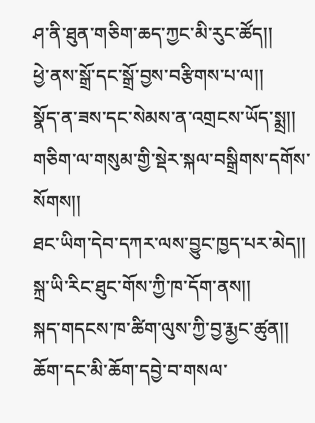ཤ་ནི་ཐུན་གཅིག་ཆད་ཀྱང་མི་རུང་ཚོད།།
ཕྱེ་ནས་སྒྲོ་དང་སྒྲོ་བྱས་བརྩིགས་པ་ལ།།
སྣོད་ན་ཟས་དང་སེམས་ན་འགྲངས་ཡོད་སྨྲ།།
གཅིག་ལ་གསུམ་གྱི་སྡེར་སྐལ་བསྒྲིགས་དགོས་སོགས།།
ཐང་ཡིག་དེབ་དཀར་ལས་བྱུང་ཁྱད་པར་མེད།།
སྐྲ་ཡི་རིང་ཐུང་གོས་ཀྱི་ཁ་དོག་ནས།།
སྐད་གདངས་ཁ་ཚིག་ལུས་ཀྱི་བྱ་རྨྱང་ཚུན།།
ཆོག་དང་མི་ཆོག་དབྱེ་བ་གསལ་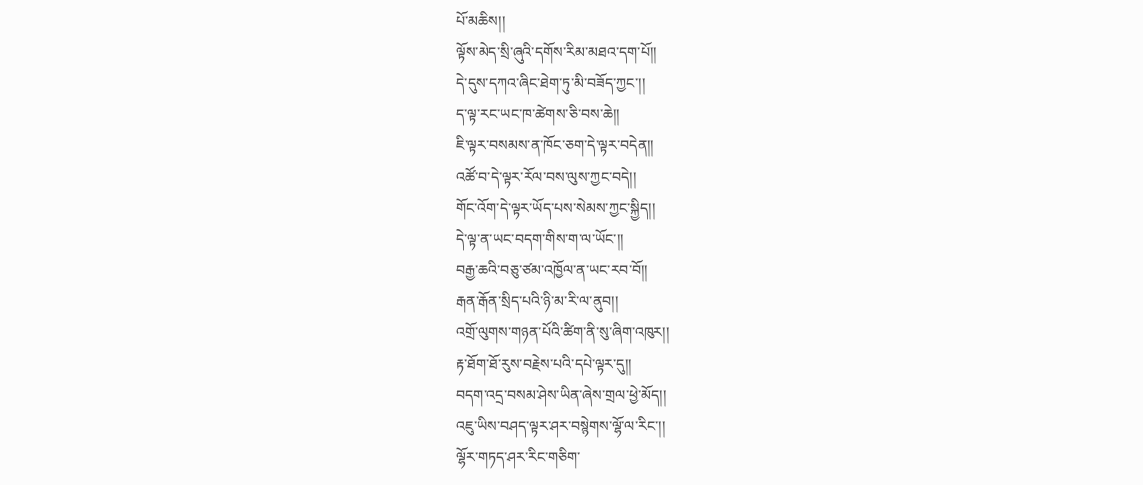པོ་མཆིས།།
ལྟོས་མེད་སྲི་ཞུའི་དགོས་རིམ་མཐའ་དག་པོ།།
དེ་དུས་དཀའ་ཞིང་ཐེག་ཏུ་མི་བཟོད་ཀྱང་།།
ད་ལྟ་རང་ཡང་ཁ་ཚེགས་ཅི་བས་ཆེ།།
ཇི་ལྟར་བསམས་ན་ཁོང་ཅག་དེ་ལྟར་བདེན།།
འཚོ་བ་དེ་ལྟར་རོལ་བས་ལུས་ཀྱང་བདེ།།
གོང་འོག་དེ་ལྟར་ཡོད་པས་སེམས་ཀྱང་སྐྱིད།།
དེ་ལྟ་ན་ཡང་བདག་གིས་ག་ལ་ཡོང་།།
བརྒྱ་ཆའི་བཅུ་ཙམ་འཁྱོལ་ན་ཡང་རབ་བོ།།
རྒན་རྒོན་སྲིད་པའི་ཉི་མ་རི་ལ་ནུབ།།
འགྲོ་ལུགས་གཉན་པོའི་ཚིག་ནི་སུ་ཞིག་འཁུར།།
རྟ་ཐོག་ཐོ་རུས་བརྗེས་པའི་དཔེ་ལྟར་དུ།།
བདག་འདྲ་བསམ་ཤེས་ཡིན་ཞེས་གྲལ་ཕྱེ་མོད།།
འཇུ་ཡིས་བཤད་ལྟར་ཤར་བསྙེགས་ལྷོ་ལ་རིང་།།
ལྷོར་གཏད་ཤར་རིང་གཅིག་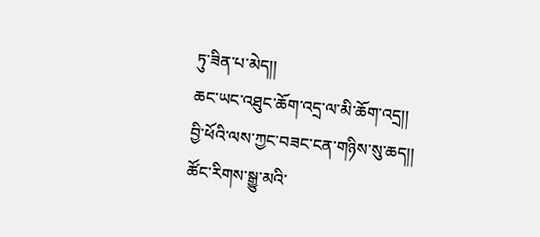ཏུ་ཟིན་པ་མེད།།
ཆང་ཡང་འཐུང་ཆོག་འདྲ་ལ་མི་ཆོག་འདྲ།།
བྱི་ཕོའི་ལས་ཀྱང་བཟང་ངན་གཉིས་སུ་ཆད།།
ཚོང་རིགས་སྒྱུ་མའི་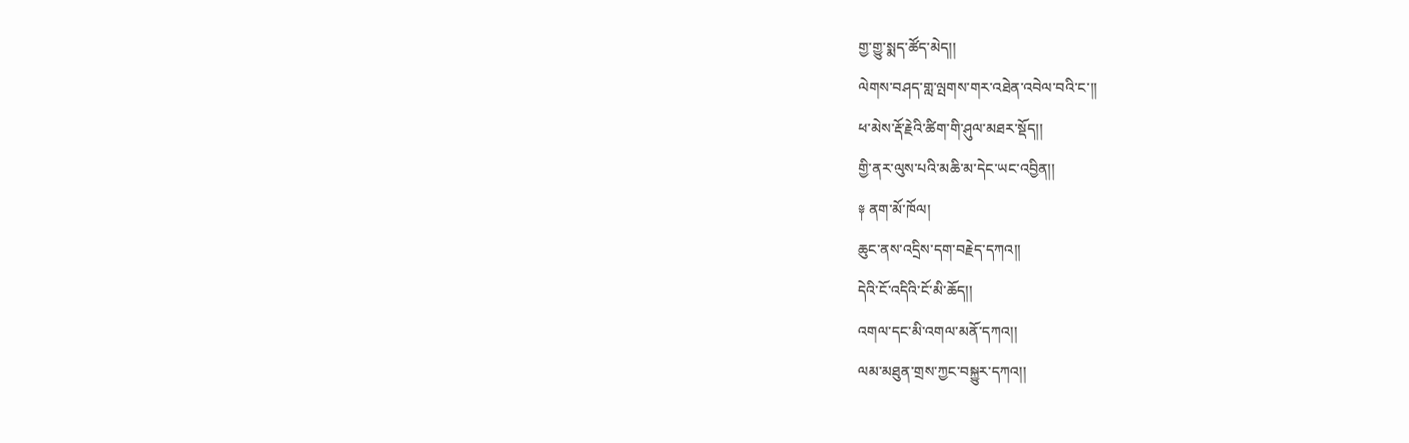གྱ་གྱུ་སྨད་ཚོད་མེད།།
ལེགས་བཤད་གླ་ལྤགས་གར་འཐེན་འབེལ་བའི་ང་།།
ཕ་མེས་རྡོ་རྗེའི་ཚིག་གི་ཤུལ་མཐར་སྡོད།།
གྱི་ནར་ལུས་པའི་མཆི་མ་དེང་ཡང་འབྱིན།།
༈ ནག་མོ་ཁོལ།
ཆུང་ནས་འདྲིས་དག་བརྗེད་དཀའ།།
དེའི་ངོ་འདིའི་ངོ་མི་ཆོད།།
འགལ་དང་མི་འགལ་མནོ་དཀའ།།
ལམ་མཐུན་གྲས་ཀྱང་བསྐྱུར་དཀའ།།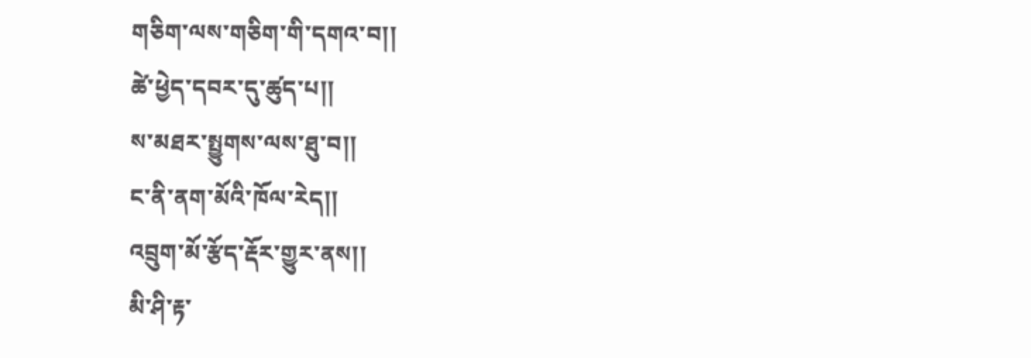གཅིག་ལས་གཅིག་གི་དགའ་བ།།
ཚེ་ཕྱེད་དབར་དུ་ཚུད་པ།།
ས་མཐར་སྤྱུགས་ལས་ཐུ་བ།།
ང་ནི་ནག་མོའི་ཁོལ་རེད།།
འབྲུག་མོ་རྩོད་རྡོར་གྱུར་ནས།།
མི་ཤི་རྟ་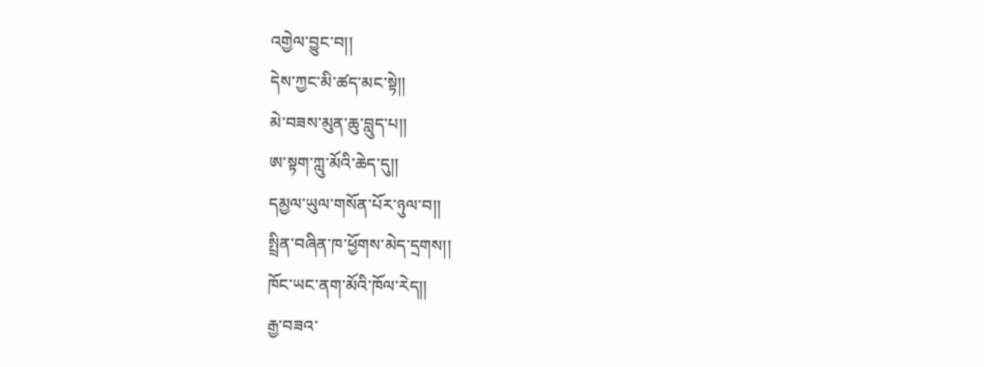འགྱེལ་བྱུང་བ།།
དེས་ཀྱང་མི་ཚད་མང་སྟེ།།
མེ་བཟས་མུན་ཆུ་བླུད་པ།།
ཨ་སྟག་ཀླུ་མོའི་ཆེད་དུ།།
དམྱལ་ཡུལ་གསོན་པོར་ཉུལ་བ།།
སྤྲིན་བཞིན་ཁ་ཕྱོགས་མེད་དྲགས།།
ཁོང་ཡང་ནག་མོའི་ཁོལ་རེད།།
རྒྱ་བཟའ་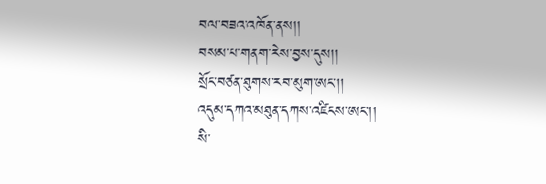བལ་བཟའ་འཁོན་ནས།།
བསམ་པ་གནག་རེས་བྱས་དུས།།
སྲོང་བཙན་ཐུགས་རབ་མུག་ཨང་།།
འདུམ་དཀའ་མཐུན་དཀས་འཛིངས་ཨང་།།
སི་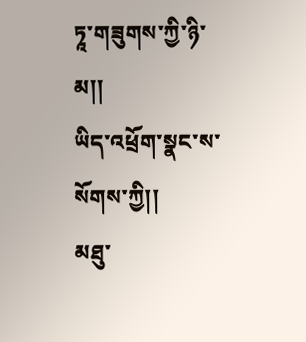ཏཱ་གཟུགས་ཀྱི་ཉི་མ།།
ཡིད་འཕྲོག་སྣང་ས་སོགས་ཀྱི།།
མཐུ་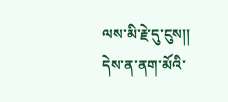ལས་མི་རྗེ་དུ་ངུས།།
དེས་ན་ནག་མོའི་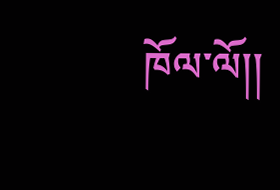ཁོལ་ལོ།།